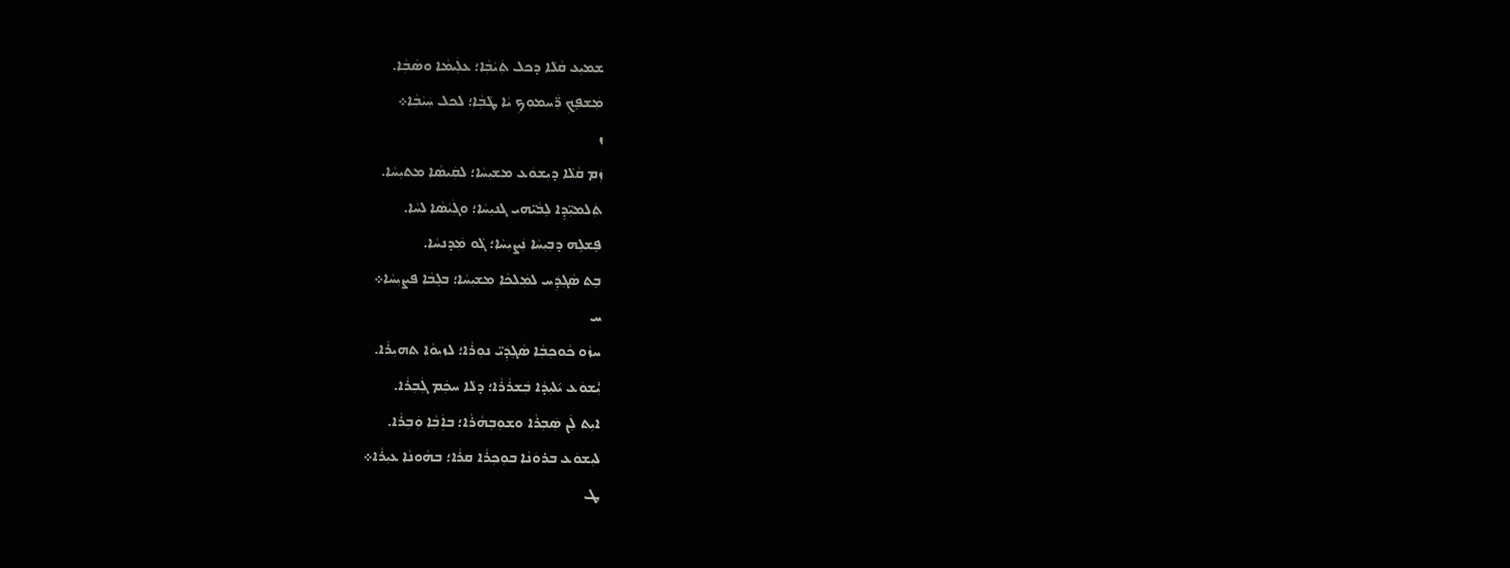ܫܡܝܼܥ ܩܵܠܵܐ ܕܟܠ ܬܲܝܵܒܼܵܐ؛ ܥܠܲܝܡܵܐ ܘܣܵܒܼܵܐ.
ܡܲܫܦܸܟܼ ܪ̈ܲܚܡܘܼܟܼ ܝܵܐ ܛܵܒܼܵܐ؛ ܠܟܠ ܚܲܝܵܒܼܵܐ܀
ܙ
ܙܲܡ ܩܵܠܵܐ ܕܝܼܫܘܿܥ ܡܫܝܼܚܵܐ؛ ܠܩܲܝܣܵܐ ܡܬܝܼܚܵܐ.
ܬܲܠܡܝܼ̈ܕܹܐ ܠܸܒܵܝ̈ܗܝ ܓܢܝܼܚܵܐ؛ ܘܓܲܝܵܣܵܐ ܠܚܵܐ.
ܦܸܫܠܹܗ ܕܒܼܝܼܚܵܐ ܢܲܨܝܼܚܵܐ؛ ܓܵܘ ܡܲܕܢܚܵܐ.
ܒܸܬ ܣܵܓܼܕܲܚ ܠܡܲܠܟܵܐ ܡܫܝܼܚܵܐ؛ ܒܠܸܒܵܐ ܦܨܝܼܚܵܐ܀
ܚ
ܚܙܵܘ ܟܵܘܟܼܒܼܵܐ ܣܵܓܼܕܲܝ̈ ܢܘܼܪܵܐ؛ ܠܙܝܼܘܵܐ ܬܗܝܼܪܵܐ.
ܝܑܼܫܘܿܥ ܝ݇ܠܝܼܕܵܐ ܒܲܫܪܵܪܵܐ؛ ܕܠܵܐ ܚܟܲܡ ܓܲܒܼܪܵܐ.
ܐܝܼܬ ܠܲܢ ܣܲܒܼܪܵܐ ܘܫܘܼܒܼܗܵܪܵܐ؛ ܒܐܲܒܼܵܐ ܘܲܒܼܪܵܐ.
ܠܝܼܫܘܿܥ ܒܪܘܿܢܵܐ ܒܘܼܟܼܪܵܐ ܩܪܵܐ؛ ܒܗܵܘܢܵܐ ܥܝܼܪܵܐ܀
ܛ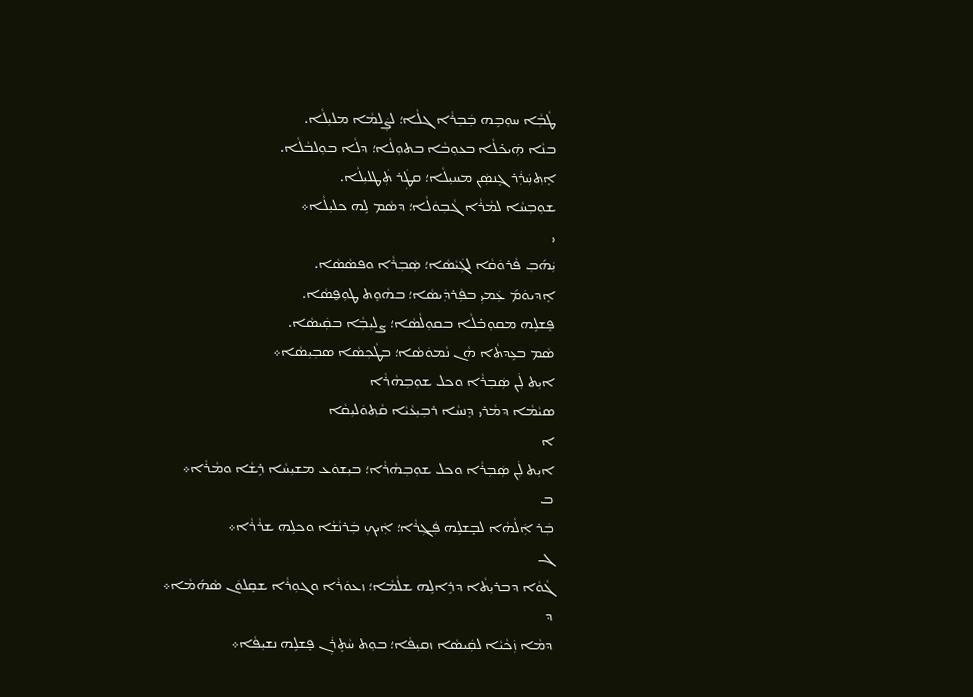ܛܵܒܼܵܐ ܚܘܼܒܹܗ ܒܲܒܼܪܵܐ ܓܠܵܐ؛ ܠܨܲܠܡܵܐ ܡܠܝܼܠܵܐ.
ܒܢܵܐ ܗܲܝܟ̇ܠܵܐ ܒܥܘܼܒܵܐ ܒܬܘܼܠܵܐ؛ ܕܠܵܐ ܒܘܼܠܒܵܠܵܐ.
ܐܸܬ݂ܚܲܪܲܪ ܓܸܢܣܲܢ ܡܚܝܼܠܵܐ؛ ܩܛܲܪ ܬܲܛܠܝܼܠܵܐ.
ܫܘܼܒܼܚܵܐ ܠܡܵܪܵܐ ܓܵܒܼܘܿܠܵܐ؛ ܕܣܵܡ ܠܹܗ ܟܠܝܼܠܵܐ܀
ܝ
ܝܲܗ݇ܒܼ ܦܵܪܘܿܩܵܐ ܠܓܲܝܵܣܵܐ؛ ܣܲܒܼܪܵܐ ܘܦܣܵܣܵܐ.
ܐܸܕܝܘܿܡ݇ ܥܲܡܝܼ ܒܦܲܪܕܲܝܣܵܐ؛ ܒܗܵܘܸܬ ܛܘܼܦ̮ܣܵܐ.
ܦܸܫܠܹܗ ܡܩܘܼܒ̇ܠܵܐ ܒܩܘܼܠܵܣܵܐ؛ ܨܠܝܼܒܼܵܐ ܒܩܲܝܣܵܐ.
ܣܵܡ ܒܥܹܕܬܵܐ ܗܵܢ ܢܵܡܘܿܣܵܐ؛ ܒܛܵܟܼܣܵܐ ܣܒܼܝܼܣܵܐ܀
ܐܝܼܬ ܠܲܢ ܣܲܒܼܪܵܐ ܘܟܠ ܫܘܼܒܼܗܵܪܵܐ
ܣܝܵܡܵܐ ܕܡܵܪܝ ܕܸܢܚܵܐ ܪܒܼܝܼܥܵܝܵܐ ܩܵܬ݂ܘܿܠܝܼܩܵܐ
ܐ
ܐܝܼܬ ܠܲܢ ܣܲܒܼܪܵܐ ܘܟܠ ܫܘܼܒܼܗܵܪܵܐ؛ ܒܝܼܫܘܿܥ ܡܫܝܼܚܵܐ ܪܹܫܵܐ ܘܡܵܪܵܐ܀
ܒ
ܒܲܪ ܐܲܠܵܗܵܐ ܠܒܼܸܫܠܹܗ ܦܲܓܼܪܵܐ؛ ܐܲܝܟܼ ܒܲܪܢܵܫܵܐ ܘܟܠܹܗ ܫܪܵܪܵܐ܀
ܓ
ܓܵܘܵܐ ܕܒܪܝܼܬܵܐ ܕܪܹܐܠܹܗ ܫܠܵܡܵܐ؛ ܙܥܘܿܪܵܐ ܘܓܘܼܪܵܐ ܫܩܸܠܘܿܢ ܣܵܗ݇ܡܵܐ܀
ܕ
ܕܡܵܐ ܙܲܟܵܝܵܐ ܠܩܲܝܣܵܐ ܙܩܝܼܦܵܐ؛ ܒܘܼܬ ܚܵܬܸܪܲܢ ܦܸܫܠܹܗ ܢܫܝܼܦܵܐ܀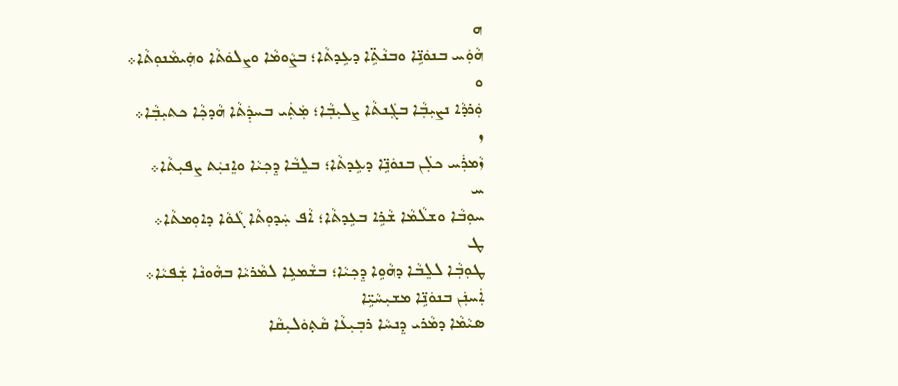ܗ
ܗܵܘܲܚ ܒܢܘܿܢܹ̈ܐ ܘܒܢܵܬܹ̈ܐ ܕܥܹܕܬܵܐ؛ ܒܨܵܘܡܵܐ ܘܨܠܘܿܬܵܐ ܘܗܲܝܡܵܢܘܼܬܵܐ܀
ܘ
ܘܲܪܕܵܐ ܢܨܝܼܒܼܵܐ ܒܓܲܢܬܵܐ ܨܠܝܼܒܼܵܐ؛ ܡܲܬܲܝ ܒܚܕܲܬܵܐ ܗܵܕܟܼܵܐ ܟܬܝܼܒܼܵܐ܀
ܙ
ܙܵܡܪܲܚ ܟܠܲܢ ܒܢܘܿܢܹ̈ܐ ܕܥܹܕܬܵܐ؛ ܒܠܸܒܵܐ ܕܸܟܼܝܵܐ ܘܐܸܢܝܲܬ ܨܦܝܼܬܵܐ܀
ܚ
ܚܘܼܒܵܐ ܘܫܠܵܡܵܐ ܫܵܪܹܐ ܒܥܹܕܬܵܐ؛ ܐܵܦ ܚܲܕܘܼܬܵܐ ܓܵܘܵܐ ܕܐܘܼܡܬܵܐ܀
ܛ
ܛܘܼܒܼܵܐ ܠܠܸܒܵܐ ܕܗܵܘܹܐ ܕܸܟܼܝܵܐ؛ ܒܫܵܡܥܹܐ ܠܡܵܪܝܵܐ ܒܗܵܘܢܵܐ ܫܲܦܝܵܐ܀
ܐܲܚܢܲܢ ܒܢܘܿܢܹ̈ܐ ܡܫܝܼܚܵܝܹ̈ܐ
ܣܝܵܡܵܐ ܕܡܵܪܝ ܕܸܢܚܵܐ ܪܒܼܝܼܥܵܐ ܩܵܬ݂ܘܿܠܝܼܩܵܐ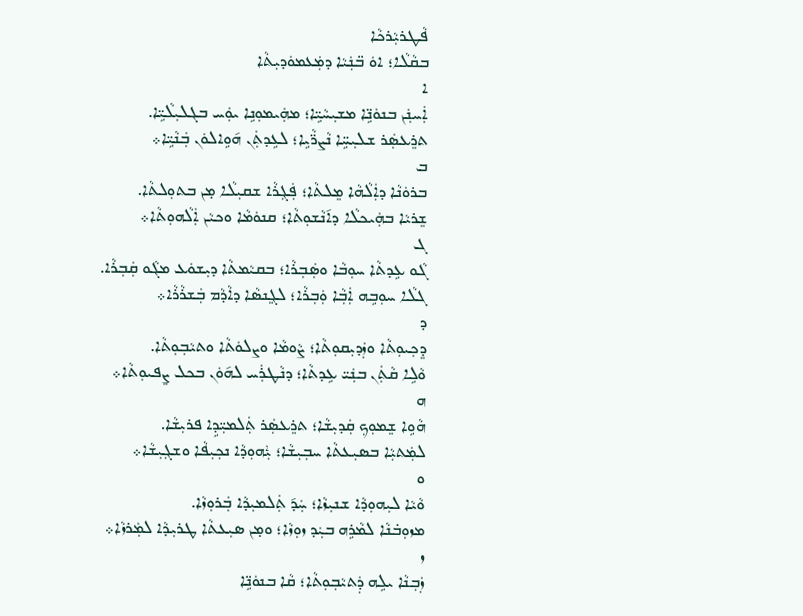ܦܵܛܪܝܼܵܪܟܵܐ
ܒܩܵܠܵܐ؛ ܐܘܿ ܒ̈ܢܲܝܵܐ ܕܡܲܥܡܘܿܕܝܼܬܵܐ
ܐ
ܐܲܚܢܲܢ ܒܢܘܿܢܹ̈ܐ ܡܫܝܼܚܵܝܹ̈ܐ؛ ܡܗܲܝܡܘܼܢܹܐ ܝܘܲܚ ܒܓܠܝܼܠܵܝܹ̈ܐ.
ܬܪܸܥܣܲܪ ܫܠܝܼܚܹ̈ܐ ܢܵܨܪ̈ܵܝܹܐ؛ ܠܥܹܕܬܲܢ ܗ݇ܘܹܐܠܘܿܢ ܒܲܢܵܝܹ̈ܐ܀
ܒ
ܒܪܘܿܢܵܐ ܕܐܲܠܵܗܵܐ ܡܸܠܬܵܐ؛ ܦܲܓܼܪܵܐ ܫܩܝܼܠܵܐ ܡ̣ܢ ܒܬܘܼܠܬܵܐ.
ܫܸܪܝܵܐ ܒܗܲܝܟܠܵܐ ܕܐ݇ܢܵܫܘܼܬܵܐ؛ ܩܢܘܿܡܵܐ ܘܟܝܵܢ ܐܲܠܵܗܘܼܬܵܐ܀
ܓ
ܓܵܘ ܥܹܕܬܵܐ ܚܘܼܒܵܐ ܘܣܲܒܼܪܵܐ؛ ܒܩܝܵܡܬܵܐ ܕܝܼܫܘܿܥ ܡܓܵܘ ܩܲܒܼܪܵܐ.
ܓܠܵܐ ܚܘܼܒܹܗ ܐܲܒܼܵܐ ܘܲܒܼܪܵܐ؛ ܠܓܸܢܣܵܐ ܕܐܵܕܵܡ ܒܲܫܪܵܪܵܐ܀
ܕ
ܕܸܟܼܝܘܼܬܵܐ ܘܙܲܕܝܼܩܘܼܬܵܐ؛ ܨܵܘܡܵܐ ܘܨܠܘܿܬܵܐ ܘܬܝܵܒܼܘܼܬܵܐ.
ܘܵܠܹܐ ܩܵܬܲܢ ܒܢܲܝ̈ ܥܹܕܬܵܐ؛ ܕܢܵܛܪܲܚ ܠܗ݇ܘܿܢ ܒܟܠ ܨܸܦܝܘܼܬܵܐ܀
ܗ
ܗܵܘܹܐ ܫܸܡܘܼܟܼ ܩܲܕܝܼܫܵܐ؛ ܬܪܸܥܣܲܪ ܬܲܠܡܝܼ̈ܕܹܐ ܦܪܝܼܫܵܐ.
ܠܡܲܬܝܼܵܐ ܒܣܝܼܥܬܵܐ ܚܒܼܝܼܫܵܐ؛ ܝܑܼܗܘܼܕܵܐ ܢܟܼܝܼܦܵܐ ܘܫܓܼܝܼܫܵܐ܀
ܘ
ܘܵܝܵܐ ܠܝܼܗܘܼܕܵܐ ܫܢܝܼܙܵܐ؛ ܚܲܕ݇ ܬܲܠܡܝܼܕܵܐ ܒܲܪܘܼܙܵܐ.
ܡܙܘܼܒ̇ܢܵܐ ܠܡܵܪܹܗ ܒܝܲܕ ܙܘܼܙܵܐ؛ ܘܡ̣ܢ ܣܝܼܥܬܵܐ ܛܪܝܼܕܵܐ ܠܡܲܪܙܵܐ܀
ܙ
ܙܲܒܼܢܵܐ ܝܠܹܗ ܕܲܬܝܵܒܼܘܼܬܵܐ؛ ܩܵܐ ܒܢܘܿܢܹ̈ܐ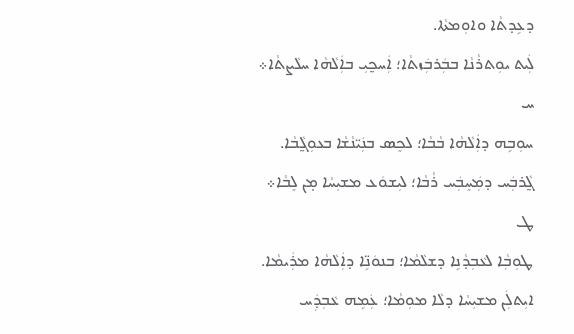ܕܥܹܕܬܵܐ ܘܐܘܼܡܬܵܐ.
ܠܲܝܬ ܝܘܼܬܪܵܢܵܐ ܒܒܲܪܒܲܙܬܵܐ؛ ܐܲܚܟ̰ܝܼ ܒܐܲܠܵܗܵܐ ܚܠܵܨܬܵܐ܀
ܚ
ܚܘܼܒܹܗ ܕܐܲܠܵܗܵܐ ܒܵܒܵܐ؛ ܠܟܸܣ ܒܢܲܝ̈ܢܵܫܵܐ ܒܥܘܼܓ̰ܵܒܵܐ.
ܓ̰ܵܪܒܲܚ ܕܡܲܚܸܒܲܚ ܪܵܒܵܐ؛ ܠܝܼܫܘܿܥ ܡܫܝܼܚܵܐ ܡ̣ܢ ܠܸܒܵܐ܀
ܛ
ܛܘܼܒ݂ܵܐ ܠܥܵܒܼܕܵܢܹܐ ܕܫܠܵܡܵܐ؛ ܒܢܘܿܢܹ̈ܐ ܕܐܲܠܵܗܵܐ ܡܪܲܝܡܵܐ.
ܐܝܼܬܠܲܢ ܡܫܝܼܚܵܐ ܕܠܵܐ ܡܘܼܡܵܐ؛ ܥܲܡܹܗ ܥܵܒܼܕܲܚ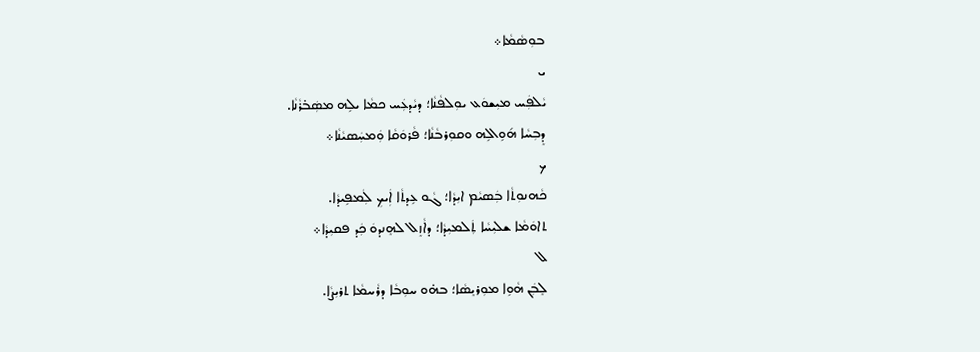ܒܘܼܣܵܡܵܐ܀
ܝ
ܝܵܠܦܲܚ ܡܝܼܫܘܿܥ ܝܘܼܠܦܵܢܵܐ؛ ܕܝܵܕܥܲܚ ܟܡܵܐ ܝܠܹܗ ܡܣܲܒ̇ܪܵܢܵܐ.
ܕܸܒܼܚܵܐ ܗ݇ܘܹܐܠܹܗ ܘܩܘܼܪܒܵܢܵܐ؛ ܦܵܪܘܿܩܵܐ ܘܲܡܚܲܣܝܵܢܵܐ܀
ܟ
ܟܵܗܢܘܼܬܵܐ ܒܲܣܝܵܡ ܐܝܼܕܵܐ؛ ܓܵܘ ܥܹܕܬܵܐ ܐܲܝܟܼ ܠܲܡܦܹܝܕܵܐ.
ܬܐܘܿܡܵܐ ܫܠܝܼܚܵܐ ܬܲܠܡܝܼܕܵܐ؛ ܕܐܵܙܸܠ ܠܗܸܢܕܘܿ ܟܲܕ ܦܩܝܼܕܵܐ܀
ܠ
ܠܸܒܲܢ ܗܵܘܹܐ ܡܘܼܪܝܸܣܵܐ؛ ܒܗ̇ܘ ܚܘܼܒܵܐ ܕܪܵܚܡܵܐ ܬܪܝܼܨܵܐ.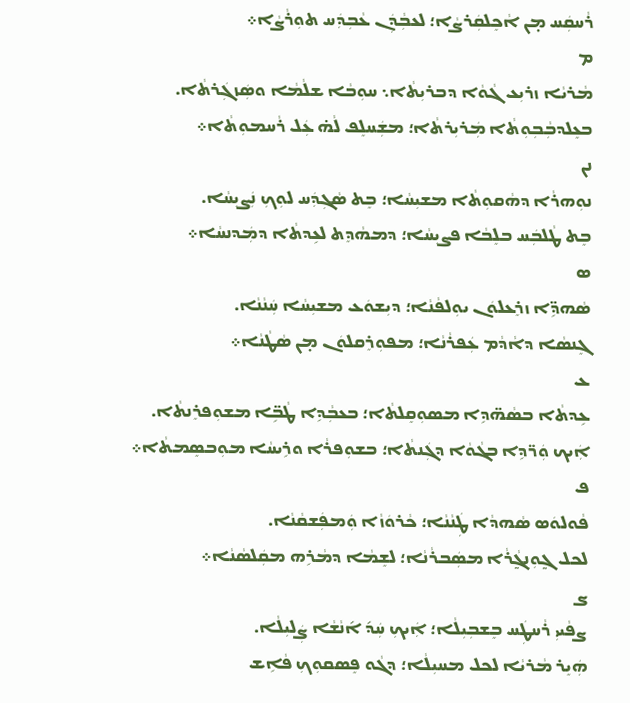ܪܵܚܩܲܚ ܡ̣ܢ ܐܵܟܸܠܩܲܪܨܵܐ؛ ܠܥܒܼܵܕܲܢ ܥܵܒܼܕܲܚ ܬܘܼܪܵܨܵܐ܀
ܡ
ܡܵܪܝܵܐ ܙܪܝܼܥ ܓܵܘܵܐ ܕܒܪܝܼܬܵܐ܆ ܚܘܼܒܵܐ ܫܠܵܡܵܐ ܘܣܲܙܓܲܪܬܵܐ.
ܒܥܸܠܕܒܼܵܒܼܘܼܬܵܐ ܡܲܪܝܼܪܬܵܐ؛ ܡܫܲܚܠܸܦ ܠܵܗ̇ ܥܲܠ ܪܵܚܡܘܼܬܵܐ܀
ܢܢ
ܢܘܼܗܪܵܐ ܕܗܵܩܘܼܬܵܐ ܡܫܝܼܚܵܐ؛ ܒܸܬ ܣܵܓܼܕܲܚ ܠܘܼܟܼ ܢܲܨܝܼܚܵܐ.
ܒܸܬ ܛܵܠܒܲܚ ܒܠܸܒܵܐ ܦܨܝܼܚܵܐ؛ ܕܡܗܵܕܸܬ ܠܥܹܕܬܵܐ ܕܡܲܕܢܚܵܐ܀
ܣ
ܣܵܗܕܹ̈ܐ ܙܪܸܥܠܘܿܢ ܝܘܼܠܦܵܢܵܐ؛ ܕܝܼܫܘܿܥ ܡܫܝܼܚܵܐ ܚܲܢܵܢܵܐ.
ܓܸܢܣܵܐ ܕܐܵܕܵܡ ܥܲܦܪܵܢܵܐ؛ ܡܦܘܼܪܸܩܠܘܿܢ ܡ̣ܢ ܣܵܛܵܢܵܐ܀
ܥ
ܥܹܕܬܵܐ ܒܣܵܗ̈ܕܹܐ ܡܣܘܼܩܸܠܬܵܐ؛ ܒܥܒܼܵܕܹܐ ܛܵܒܹ̈ܐ ܡܫܘܼܦܪܸܢܬܵܐ.
ܐܲܝܟ ܘܲܪ̈ܕܹܐ ܒܓܵܘܵܐ ܕܓܲܢܬܵܐ؛ ܒܫܘܼܦܪܵܐ ܘܪܹܝܚܵܐ ܡܘܼܒܣܸܡܬܵܐ܀
ܦ
ܦܵܘܠܘܿܣ ܣܵܗܕܵܐ ܛܲܢܵܢܵܐ؛ ܟܵܪܘܿܙܵܐ ܘܲܡܦܲܫܩܵܢܵܐ.
ܠܟܠ ܓ̰ܘܼܢܓ̰ܵܪܵܐ ܡܣܲܒܪܵܢܵܐ؛ ܠܫܸܡܵܐ ܕܡܵܪܹܗ ܡܩܲܠܣܵܢܵܐ܀
ܨ
ܨܦܵܝܝܼ ܪܵܚܛܲܚ ܒܸܫܒܼܝܼܠܵܐ؛ ܐܲܝܟܼ ܚܲܕ݇ ܐ݇ܢܵܫܵܐ ܨܲܠܝܼܠܵܐ.
ܗܲܝܸܪ ܡܵܪܝܵܐ ܠܟܠ ܡܚܝܼܠܵܐ؛ ܕܓܵܘ ܦܸܣܩܘܼܟܼ ܦܵܐܹܫ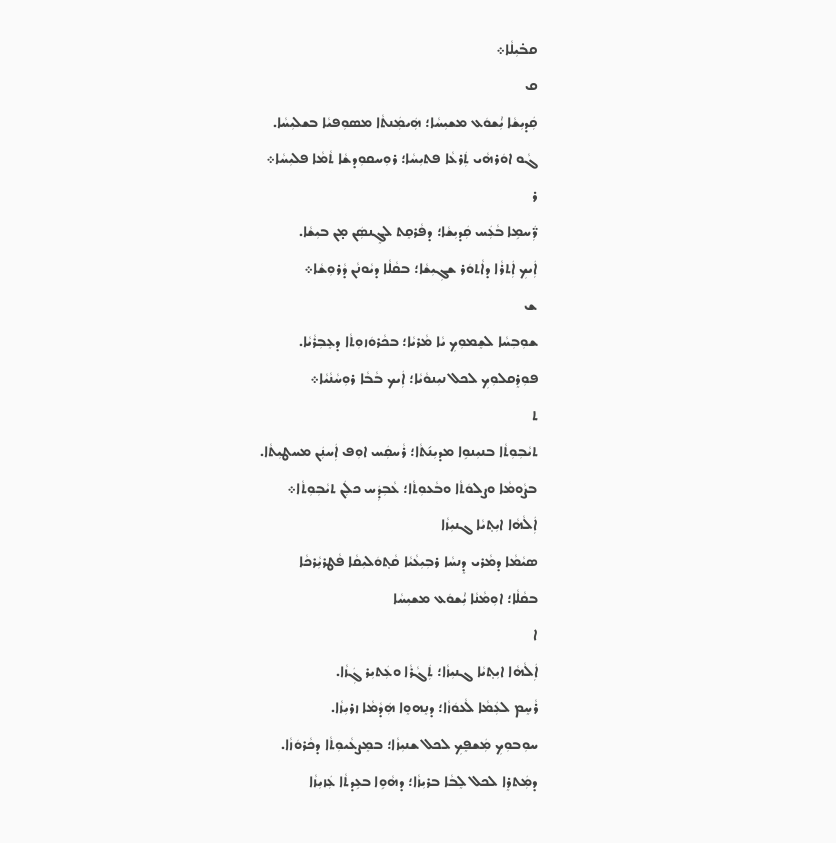ܩܒ̇ܝܼܠܵܐ܀
ܩ
ܩܲܕܝܼܫܵܐ ܝܑܼܫܘܿܥ ܡܫܝܼܚܵܐ؛ ܗܲܝܡܲܢܬܵܐ ܡܣܘܼܦܝܵܐ ܒܫܠܝܼܚܵܐ.
ܓܵܘ ܐܘܿܪܗܵܝ ܬܲܪܥܵܐ ܦܬܝܼܚܵܐ؛ ܪܘܼܚܩܘܼܕܫܵܐ ܬܵܡܵܐ ܦܠܝܼܚܵܐ܀
ܪ
ܪ̈ܲܚܡܹܐ ܒܵܥܲܚ ܩܲܕܝܼܫܵܐ؛ ܕܦܵܪܩܸܬ ܠܓܸܢܣܲܢ ܡ̣ܢ ܒܝܼܫܵܐ.
ܐܲܝܟܼ ܐܲܬܪܵܐ ܕܐܵܬܘܿܪ ܫܓܼܝܼܫܵܐ؛ ܒܩܵܠܵܐ ܕܝܵܘܢܵܢ ܕܵܪܘܼܫܵܐ܀
ܫ
ܫܘܼܒܼܚܵܐ ܠܫܸܡܘܼܟܼ ܝܵܐ ܡܵܪܝܵܐ؛ ܒܟܵܪܘܿܙܘܼܬܵܐ ܕܥܸܒܼܪܵܝܵܐ.
ܦܘܼܪܸܩܠܘܼܟܼ ܠܟܠ ܢܝܼܢܘܵܝܵܐ؛ ܐܲܝܟ ܒܵܒܵܐ ܪܘܼܚܵܢܵܝܵܐ܀
ܬ
ܬܝܵܒܼܘܼܬܵܐ ܒܢܝܼܢܘܹܐ ܡܕܝܼܢ݇ܬܵܐ؛ ܪܵܚܩܲܚ ܐܘܼܦ ܐܲܚܢܲܢ ܡܚܛܝܼܬܵܐ.
ܒܨܵܘܡܵܐ ܘܨܠܘܿܬܵܐ ܘܒܵܥܘܼܬܵܐ؛ ܥܵܒܼܕܲܚ ܟܠܲܢ ܬܝܵܒܼܘܼܬܵܐ܀
ܐܲܠܵܗܵܐ ܐܝܼܬ݂ܝܵܐ ܓܢܝܼܙܵܐ
ܣܝܵܡܵܐ ܕܡܵܪܝ ܕܸܢܚܵܐ ܪܒܼܝܼܥܵܝܵܐ ܩܵܬ݂ܘܿܠܝܼܩܵܐ ܦܵܛܪܝܼܵܪܟܵܐ
ܒܩܵܠܵܐ؛ ܐܘܼܡܵܢܵܐ ܝܑܼܫܘܿܥ ܡܫܝܼܚܵܐ
ܐ
ܐܲܠܵܗܵܐ ܐܝܼܬ݂ܝܵܐ ܓܢܝܼܙܵܐ؛ ܬܲܓܵܪܵܐ ܘܥܲܬܝܼܪ ܓܲܙܵܐ.
ܪܵܚܸܡ ܠܥܲܡܵܐ ܠܵܥܘܿܙܵܐ؛ ܕܢܸܗܘܸܐ ܗܲܕܵܡܵܐ ܙܪܝܼܙܵܐ.
ܚܘܼܒܘܼܟܼ ܡܲܫܦܸܟܼ ܠܟܠ ܫܢܝܼܙܵܐ؛ ܒܡܸܨܥܵܝܘܼܬܵܐ ܕܟܵܪܘܿܙܵܐ.
ܕܡܲܬܪܸܐ ܠܟܠ ܠܸܒܵܐ ܒܪܝܼܙܵܐ؛ ܕܗܵܘܹܐ ܒܥܹܕܬܵܐ ܥܲܙܝܼܙܵܐ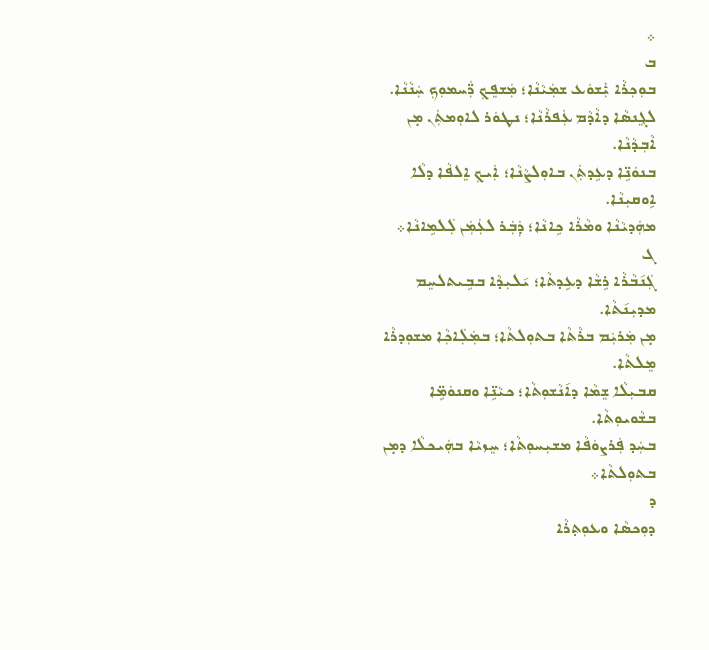܀
ܒ
ܒܘܼܟܼܪܵܐ ܝܑܼܫܘܿܥ ܫܡܲܝܵܢܵܐ؛ ܡܲܫܦܸܟܼ ܪ̈ܲܚܡܘܼܟܼ ܚܲܢܵܢܵܐ.
ܠܓܸܢܣܵܐ ܕܐܵܕܵܡ ܥܲܦܪܵܢܵܐ؛ ܢܛܘܿܪ ܠܐܘܼܡܬܲܢ ܡ̣ܢ ܐܵܒܼܕܵܢܵܐ.
ܒܢܘܿܢܹ̈ܐ ܕܥܹܕܬܲܢ ܒܐܘܼܠܨܵܢܵܐ؛ ܐܲܝܟܼ ܐܸܠܦܵܐ ܕܠܵܐ ܐܹܘܩܝܼܢܵܐ.
ܡܗܲܕܝܵܢܵܐ ܘܡܵܪܵܐ ܟܹܐܢܵܐ؛ ܕܲܒܲܪ ܠܥܲܡܲܢ ܠܲܠܡܹܐܢܵܐ܀
ܓ
ܓܲܢ݇ܒܵܪܵܐ ܪܹܫܵܐ ܕܥܹܕܬܵܐ؛ ܝ݇ܠܝܼܕܵܐ ܒܒܹܝܬܠܚܸܡ ܡܕܝܼܢ݇ܬܵܐ.
ܡ̣ܢ ܡܲܪܝܲܡ ܒܪܵܬܵܐ ܒܬܘܼܠܬܵܐ؛ ܒܡܲܠܲܐܟܼܵܐ ܡܫܘܼܕܪܵܐ ܡܸܠܬܵܐ.
ܩܒܝܼܠܵܐ ܫܸܡܵܐ ܕܐ݇ܢܵܫܘܼܬܵܐ؛ ܟܝܵܢܹ̈ܐ ܘܩܢܘܿܡܹ̈ܐ ܒܫܵܘܝܘܼܬܵܐ.
ܒܚܲܕ ܦܲܪܨܘܿܦܵܐ ܡܫܝܼܚܘܼܬܵܐ؛ ܚܸܙܝܵܐ ܒܗܲܝܟܠܵܐ ܕܡ̣ܢ ܒܬܘܼܠܬܵܐ܀
ܕ
ܕܘܼܟܣܵܐ ܘܥܘܼܬ݂ܪܵܐ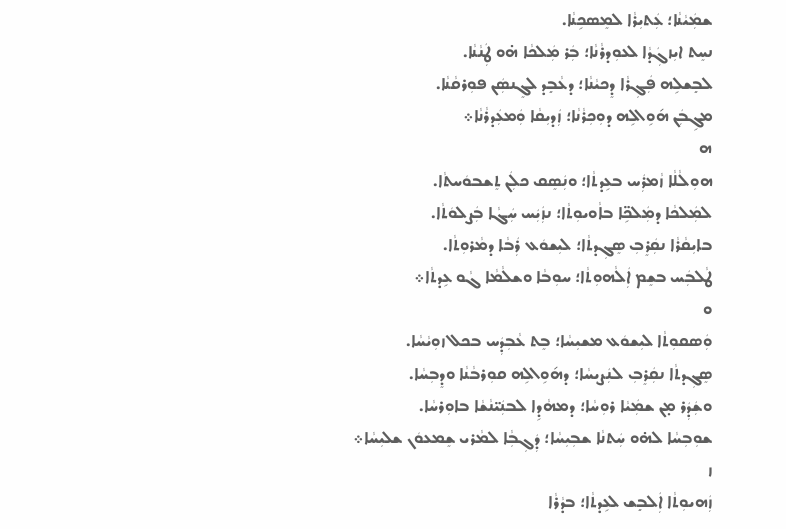ܫܡܲܝܵܢܵܐ؛ ܥܲܬܝܼܪܵܐ ܠܡܸܣܟܹܢܵܐ.
ܢܚܸܬ ܐܝܼܙܓܲܕܵܐ ܠܥܘܼܕܪܵܢܵܐ؛ ܒܲܪ ܡܲܠܟܵܐ ܗ̇ܘ ܛܲܢܵܢܵܐ.
ܠܒܼܸܫܠܹܗ ܦܲܓܼܪܵܐ ܕܸܟܝܵܢܵܐ؛ ܕܥܵܒܼܸܕ ܠܓܸܢܣܲܢ ܦܘܼܪܩܵܢܵܐ.
ܡܓܹܒܲܢ ܗ݇ܘܹܐܠܹܗ ܕܘܼܟܼܪܵܢܵܐ؛ ܙܲܕܝܼܩܵܐ ܘܲܡܥܲܕܪܵܢܵܐ܀
ܗ
ܗܘܼܠܵܠܵܐ ܙܵܡܪܲܚ ܒܥܹܕܬܵܐ؛ ܘܢܲܣܸܩ ܟܠܲܢ ܬܸܫܒܘܿܚܬܵܐ.
ܠܡܲܠܟܵܐ ܕܡܲܠܟܹ̈ܐ ܒܐܵܘܝܘܼܬܵܐ؛ ܢܙܲܝܲܚ ܚܲܓܵܐ ܒܲܨܠܘܿܬܵܐ.
ܒܐܝܼܩܵܪܵܐ ܢܩܲܪܸܒܼ ܣܸܓܼܕܬܵܐ؛ ܠܝܼܫܘܿܥ ܪܲܒܵܐ ܕܡܵܪܘܼܬܵܐ.
ܛܵܠܒܲܚ ܒܫܸܡ ܐܲܠܵܗܘܼܬܵܐ؛ ܚܘܼܒܵܐ ܘܫܠܵܡܵܐ ܓܵܘ ܥܹܕܬܵܐ܀
ܘ
ܘܲܣܩܘܼܬܵܐ ܠܝܼܫܘܿܥ ܡܫܝܼܚܵܐ؛ ܒܸܬ ܥܵܒܼܕܲܚ ܒܟܠ ܙܘܼܝܵܚܵܐ.
ܣܸܓܼܕܬܵܐ ܢܩܲܪܸܒܼ ܠܢܲܨܝܼܚܵܐ؛ ܕܗ݇ܘܹܐܠܹܗ ܩܘܼܪܒܵܢܵܐ ܘܕܸܒܼܚܵܐ.
ܘܫܲܕܲܪ ܡ̣ܢ ܫܡܲܝܵܐ ܪܘܼܚܵܐ؛ ܕܡܗܵܕܹܐ ܠܒܢܲܝ̈ܢܵܫܵܐ ܒܐܘܼܪܚܵܐ.
ܫܘܼܒܼܚܵܐ ܠܗ̇ܘ ܚܲܬܢܵܐ ܫܒܼܝܼܚܵܐ؛ ܕܲܓܼܒܼܵܐ ܠܡܵܪܝ ܫܸܡܥܘܿܢ ܫܠܝܼܚܵܐ܀
ܙ
ܙܲܗܝܘܼܬܵܐ ܐܲܠܒܼܸܫ ܠܥܹܕܬܵܐ؛ ܒܕܵܪܵܐ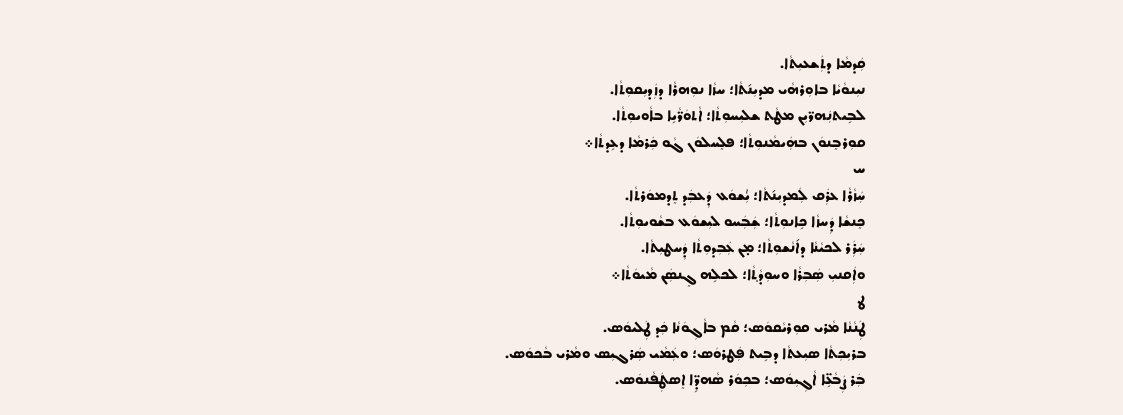ܩܲܕܡܵܐ ܕܬܲܫܥܝܼܬܵܐ.
ܢܝܼܢܘܵܝܵܐ ܒܐܘܼܪܗܵܝ ܡܕܝܼܢ݇ܬܵܐ؛ ܚܙܵܐ ܢܘܼܗܪܵܐ ܕܙܲܕܝܼܩܘܼܬܵܐ.
ܠܒܹܝܬܢܲܗܪ̈ܝܼܢ ܡܛܵܬ ܫܠܝܼܚܘܼܬܵܐ؛ ܐܵܬܘܿܪ̈ܵܝܹܐ ܒܐܵܘܝܘܼܬܵܐ.
ܩܘܼܪܒܸܢܘܿܢ ܒܗܲܝܡܵܢܘܼܬܵܐ؛ ܦܠܸܚܠܘܿܢ ܓܵܘ ܟܲܪܡܵܐ ܕܥܹܕܬܵܐ܀
ܚ
ܚܲܙܵܪܵܐ ܥܪܲܩ ܠܲܡܕܝܼܢ݇ܬܵܐ؛ ܝܑܼܫܘܿܥ ܕܲܥܒܲܕ ܬܸܕܡܘܿܪܬܵܐ.
ܟܸܢܫܵܐ ܕܲܚܙܵܐ ܟܹܐܢܘܼܬܵܐ؛ ܫܲܒܲܚܘ ܠܝܼܫܘܿܥ ܒܫܵܘܝܘܼܬܵܐ.
ܚܲܪܲܪ ܠܟܝܵܢܵܐ ܕܐ݇ܢܵܫܘܼܬܵܐ؛ ܡ̣ܢ ܥܲܒܼܕܘܼܬܵܐ ܕܲܚܛܝܼܬܵܐ.
ܘܐܲܩܢܝܼ ܣܲܒܼܪܵܐ ܘܚܘܼܕܵܬ݂ܵܐ؛ ܠܟܠܹܗ ܓܸܢܣܲܢ ܡܵܝܘܿܬܵܐ܀
ܛ
ܛܲܢܵܢܵܐ ܡܵܪܝ ܩܘܼܪܝܵܩܘܿܣ؛ ܩܵܡ ܒܐܵܓܼܘܿܢܵܐ ܟܲܕ ܛܲܠܝܘܿܣ.
ܒܪܝܼܟܼܬܵܐ ܣܝܼܥܬܵܐ ܕܒܹܝܬ ܦܲܛܪܘܿܣ؛ ܘܥܲܡܵܝ ܣܲܪܓܝܼܣ ܘܡܵܪܝ ܒܵܟܘܿܣ.
ܒܲܪ ܨܲܒܵܥܹ̈ܐ ܐܵܓܼܝܼܘܿܣ؛ ܒܟܼܘܿܪ ܣܵܗܕܹ̈ܐ ܐܸܣܛܲܦܵܢܘܿܣ.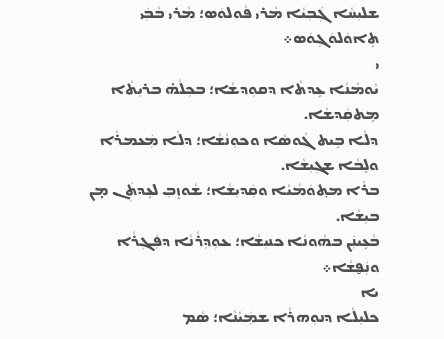ܫܠܝܼܚܵܐ ܓܲܒܼܝܵܐ ܡܵܪܝ ܦܵܘܠܘܿܣ؛ ܡܵܪܝ ܒܵܒܲܝ ܬܹܐܘܿܠܘܿܓܼܘܿܣ܀
ܝ
ܝܵܘܡܵܢܵܐ ܥܹܕܬܵܐ ܕܩܘܼܕܫܵܐ؛ ܒܟܼܠܵܗ̇ ܒܪܝܼܬܵܐ ܡܸܬܩܲܕܫܵܐ.
ܕܠܵܐ ܒܹܝܬ ܓܵܘܣܵܐ ܘܟܘܼܢܵܫܵܐ؛ ܕܠܵܐ ܡܲܥܡܪܵܐ ܘܠܸܒܵܐ ܫܓܼܝܼܫܵܐ.
ܒܪܵܐ ܡܬ݂ܘܿܡܵܝܵܐ ܘܩܲܕܝܼܫܵܐ؛ ܫܵܘܙܸܒܼ ܠܥܹܕܬܲܢ ܡ̣ܢ ܒܝܼܫܵܐ.
ܒܵܥܹܝܢܲܢ ܒܗܵܘܢܵܐ ܟܢܝܼܫܵܐ؛ ܥܘܼܕܼܪܵܢܵܐ ܕܦܲܓܼܪܵܐ ܘܢܲܦ̮ܫܵܐ܀
ܝܐ
ܟܠܝܼܠܵܐ ܕܢܘܼܗܪܵܐ ܫܡܲܝܵܢܵܐ؛ ܣܵܡ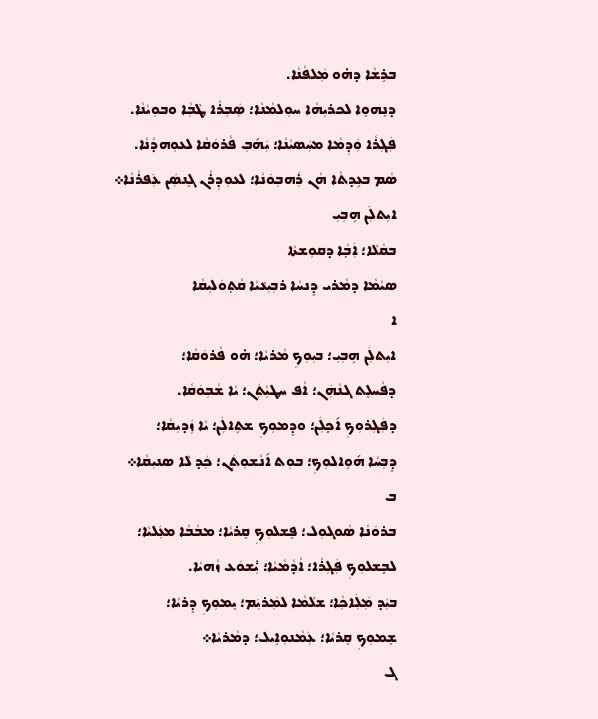ܒܪܹܫܵܐ ܕܗ̇ܘ ܡܲܠܦܵܢܵܐ.
ܕܢܸܗܘܸܐ ܠܟܪܝܼܗܵܐ ܚܘܼܠܡܵܢܵܐ؛ ܣܲܒܼܪܵܐ ܛܵܒܼܵܐ ܘܒܘܼܝܵܢܵܐ.
ܦܲܓܼܪܵܐ ܘܲܕܼܡܵܐ ܡܚܲܣܝܵܢܵܐ؛ ܝܲܗ݇ܒܼ ܦܵܪܘܿܩܵܐ ܠܥܘܼܗܕܵܢܵܐ.
ܣܵܡ ܒܥܹܕܬܵܐ ܗܵܢ ܪܲܗܒܼܘܿܢܵܐ؛ ܠܥܘܼܕܼܪܵܢ ܓܸܢܣܲܢ ܥܲܦܪܵܢܵܐ܀
ܐܝܼܬܠܲܢ ܗܹܒܼܝܼ
ܒܩܵܠܵܐ؛ ܐܲܒ݂ܵܐ ܕܩܘܼܫܬܵܐ
ܣܝܵܡܵܐ ܕܡܵܪܝ ܕܸܢܚܵܐ ܪܒܼܝܼܥܵܝܵܐ ܩܵܬ݂ܘܿܠܝܼܩܵܐ
ܐ
ܐܝܼܬܠܲܢ ܗܹܒܼܝܼ؛ ܒܝܼܘܼܟܼ ܡܵܪܝܵܐ؛ ܗ̇ܘ ܦܵܪܘܿܩܵܐ؛
ܕܦܵܚܠܸܬ ܓܢܵܗܲܢ؛ ܐܵܦ ܚܛܝܼܵܬܲܢ؛ ܝܵܐ ܫܵܒܼܘܿܩܵܐ.
ܕܦܲܓܼܪܘܼܟܼ ܐ݇ܟܼܸܠܲܢ؛ ܘܕܸܡܘܼܟܼ ܫܬܹܐܠܲܢ؛ ܝܵܐ ܙܲܕܝܼܩܵܐ؛
ܕܸܒܼܚܵܐ ܗ݇ܘܹܐܠܘܼܟܼ؛ ܒܘܼܬ ܐ݇ܢܵܫܘܼܬܲܢ؛ ܟܲܕ ܠܵܐ ܣܢܝܼܩܵܐ܀
ܒ
ܒܪܘܿܢܵܐ ܣܵܘܓܘܼܠ؛ ܦܸܫܠܘܼܟܼ ܩܸܪܝܵܐ؛ ܡܒܵܒܵܐ ܡܥܲܠܝܵܐ؛
ܠܒܼܸܫܠܘܼܟܼ ܦܲܓܼܪܵܐ؛ ܐܵܕܵܡܵܝܵܐ؛ ܝܑܼܫܘܿܥ ܙܵܗܝܵܐ.
ܒܝܲܕ ܡܲܠܲܐܟܼܵܐ؛ ܫܠܵܡܵܐ ܠܡܲܪܝܲܡ؛ ܝܸܡܘܼܟܼ ܕܸܪܝܵܐ؛
ܫܸܡܘܼܟܼ ܩܸܪܝܵܐ؛ ܥܲܡܵܢܘܼܐܹܝܠ؛ ܕܡܵܪܝܵܐ܀
ܓ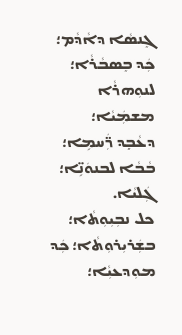ܓܸܢܣܵܐ ܕܐܵܕܵܡ؛ ܟܲܕ ܒܸܣܒܵܪܵܐ؛ ܠܢܘܼܗܪܵܐ ܡܫܡܲܝܵܐ؛
ܕܥܵܒܼܸܕ ܪ̈ܲܚܡܹܐ؛ ܒܵܒܵܐ ܠܒܢܘܿܢܹ̈ܐ؛ ܓܲܠܝܵܐ.
ܟܠ ܢܒܼܝܼܘܼܬܵܐ؛ ܒܫܲܪܝܼܪܘܼܬܵܐ؛ ܟܲܕ ܡܘܼܕܥܝܼܵܐ؛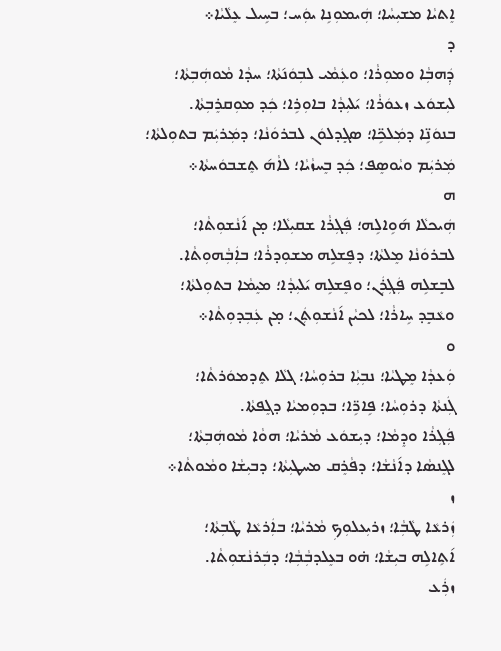ܐܸܬܝܵܐ ܡܫܝܼܚܵܐ؛ ܗܲܝܡܘܼܢܹܐ ܝܘܲܚ؛ ܒܚܹܝܠ ܥܸܠܵܝܵܐ܀
ܕ
ܕܲܗܒܼܵܐ ܘܡܘܼܪܵܐ؛ ܘܥܲܡܵܝ ܠܒܼܘܿܢ݇ܬܵܐ؛ ܚܕܵܐ ܡܵܘܗܲܒܼܬܵܐ؛
ܠܝܼܫܘܿܥ ܙܥܘܿܪܵܐ؛ ܝ݇ܠܝܼܕܵܐ ܒܐܘܼܪܹܐ؛ ܟܲܕ ܡܘܼܩܪܸܒܼܬܵܐ.
ܒܢܘܿܢܹ̈ܐ ܕܡܲܠܟܹ̈ܐ؛ ܣܓܼܸܕܠܘܿܢ ܠܒܪܘܿܢܵܐ؛ ܕܡܲܪܝܲܡ ܒܬܘܼܠܬܵܐ؛
ܡܲܪܝܲܡ ܘܝܵܘܣܸܦ؛ ܟܲܕ ܒܸܚܙܵܝܵܐ؛ ܠܐܵܗ݇ ܬܸܫܒܘܿܚܬܵܐ܀
ܗ
ܗܲܝܟܠܵܐ ܗ݇ܘܹܐܠܹܗ؛ ܦܲܓܼܪܵܐ ܫܩܝܼܠܵܐ؛ ܡ̣ܢ ܐ݇ܢܵܫܘܼܬܵܐ؛
ܠܒܪܘܿܢܵܐ ܡܸܠܬܵܐ؛ ܕܦܸܫܠܹܗ ܡܫܘܼܕܪܵܐ؛ ܒܐܲܒܼܵܗܘܼܬܵܐ.
ܠܒܼܸܫܠܹܗ ܦܲܓܼܪܲܢ؛ ܘܦܸܫܠܹܗ ܝ݇ܠܝܼܕܵܐ؛ ܡܝܸܡܵܐ ܒܬܘܼܠܬܵܐ؛
ܘܥܵܒܼܸܕ ܚܹܐܪܵܐ؛ ܠܟܝܵܢ ܐ݇ܢܵܫܘܼܬܲܢ؛ ܡ̣ܢ ܥܲܒܼܕܘܼܬܵܐ܀
ܘ
ܘܲܥܕܵܐ ܡܸܛܝܵܐ؛ ܢܒܼܝܼܵܐ ܒܪܘܼܚܵܐ؛ ܓܠܵܐ ܬܸܕܡܘܿܪܬܵܐ؛
ܓܲܢܬܵܐ ܕܪܘܼܚܵܐ؛ ܦܹܐܪܹ̈ܐ؛ ܒܕܘܼܡܝܵܐ ܕܓܸܦܬܵܐ.
ܦܲܓܼܪܵܐ ܘܕܸܡܵܐ؛ ܕܝܼܫܘܿܥ ܡܵܪܝܵܐ؛ ܗܘܵܐ ܡܵܘܗܲܒܼܬܵܐ؛
ܠܓܸܢܣܵܐ ܕܐ݇ܢܵܫܵܐ؛ ܕܦܵܪܸܩ ܡܚܛܝܼܬܵܐ؛ ܕܒܝܼܫܵܐ ܘܡܵܘܬܵܐ܀
ܙ
ܙܲܪܥܵܐ ܛܵܒܼܵܐ؛ ܙܪܝܼܥܠܘܼܟܼ ܡܵܪܝܵܐ؛ ܒܐܲܪܥܵܐ ܛܵܒܼܬܵܐ؛
ܐ݇ܬܹܐܠܹܗ ܒܝܼܫܵܐ؛ ܗ̇ܘ ܒܥܸܠܕܒܼܵܒܼܵܐ؛ ܕܒܲܪܢܵܫܘܼܬܵܐ.
ܙܪܲܥ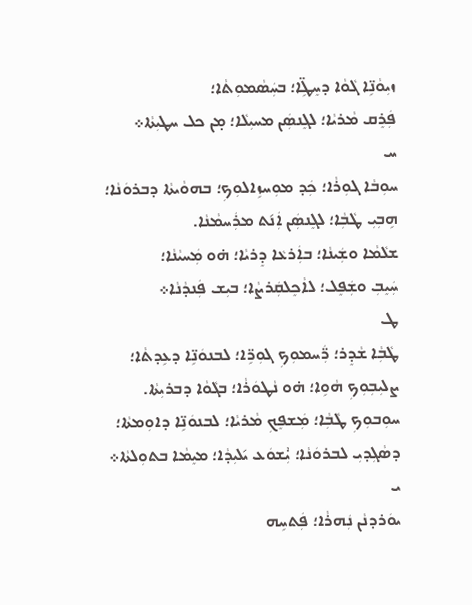ܙܝܼܘܵܢܹ̈ܐ ܓܵܘܵܐ ܕܚܸܛܹ̈ܐ؛ ܒܚܲܣܵܡܘܼܬܵܐ؛
ܦܲܪܸܩ ܡܵܪܝܵܐ؛ ܠܓܸܢܣܲܢ ܡܚܝܼܠܵܐ؛ ܡ̣ܢ ܟܠ ܚܛܝܼܬܵܐ܀
ܚ
ܚܘܼܒܵܐ ܓܘܼܪܵܐ؛ ܟܲܕ ܡܘܼܚܙܹܐܠܘܼܟܼ؛ ܒܗܘܵܝܬܵܐ ܕܒܪܘܿܢܵܐ؛
ܗܹܒܼܝܼ ܛܵܒܼܵܐ؛ ܠܓܸܢܣܲܢ ܐܲܢ݇ܬ ܡܪܲܚܡܵܢܵܐ.
ܫܠܵܡܵܐ ܘܫܲܝܢܵܐ؛ ܒܐܲܪܥܵܐ ܕܸܪܝܵܐ؛ ܗ̇ܘ ܡܲܚܝܵܢܵܐ؛
ܚܲܝܸܒܼ ܘܫܲܦܸܠ؛ ܠܐܵܟܸܠܩܲܪܨܵܐ؛ ܒܝܼܫ ܦܲܢܕܵܢܵܐ܀
ܛ
ܛܵܒܼܵܐ ܫܵܕܸܪ؛ ܪ̈ܲܚܡܘܼܟܼ ܓܘܼܪܹ̈ܐ؛ ܠܒܢܘܿܢܹ̈ܐ ܕܥܹܕܬܵܐ؛
ܨܠܝܼܒܼܘܼܟܼ ܗܵܘܹܐ؛ ܗ̇ܘ ܢܵܛܘܿܪܵܐ؛ ܒܓܵܘܵܐ ܕܒܪܝܼܬܵܐ.
ܚܘܼܒܘܼܟܼ ܛܵܒܼܵܐ؛ ܡܲܫܦܸܟܼ ܡܵܪܝܵܐ؛ ܠܒܢܘܿܢܹ̈ܐ ܕܐܘܼܡܬܵܐ؛
ܕܣܵܓܼܕܝܼ ܠܒܪܘܿܢܵܐ؛ ܝܑܼܫܘܿܥ ܝ݇ܠܝܼܕܵܐ؛ ܡܝܸܡܵܐ ܒܬܘܼܠܬܵܐ܀
ܝ
ܝܘܿܪܕܢܵܢ ܢܲܗܪܵܐ؛ ܦܲܬܚܹܗ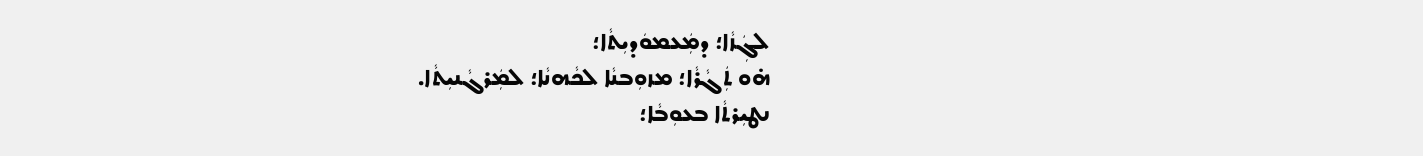ܠܓܲܙܵܐ؛ ܕܡܲܥܡܘܿܕܝܼܬܵܐ؛
ܗ̇ܘ ܬܲܓܵܪܵܐ؛ ܡܙܘܼܒܢܵܐ ܠܟܵܗܢܵܐ؛ ܠܡܲܪܓܵܢܝܼܬܵܐ.
ܢܛܝܼܪܬܵܐ ܒܥܘܼܒܵܐ؛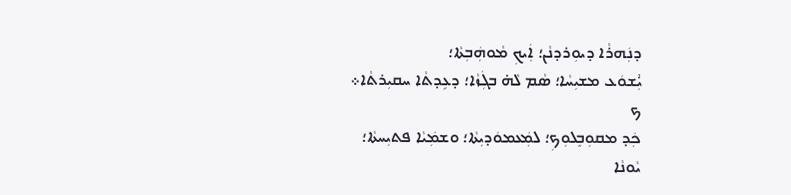ܕܢܲܗܪܵܐ ܕܝܘܼܪܕܢܵܢ؛ ܐܲܝܟܼ ܡܵܘܗܲܒܼܬܵܐ؛
ܝܑܼܫܘܿܥ ܡܫܝܼܚܵܐ؛ ܣܵܡ ܠܵܗ̇ ܒܓܲܙܵܐ؛ ܕܥܹܕܬܵܐ ܚܩܝܼܪܬܵܐ܀
ܟ
ܟܲܕ ܡܩܘܼܒܸܠܘܼܟܼ؛ ܠܡܲܥܡܘܿܕܝܼܬܵܐ؛ ܘܫܡܲܝܵܐ ܦܬܝܼܚܬܵܐ؛
ܝܵܘܢܵܐ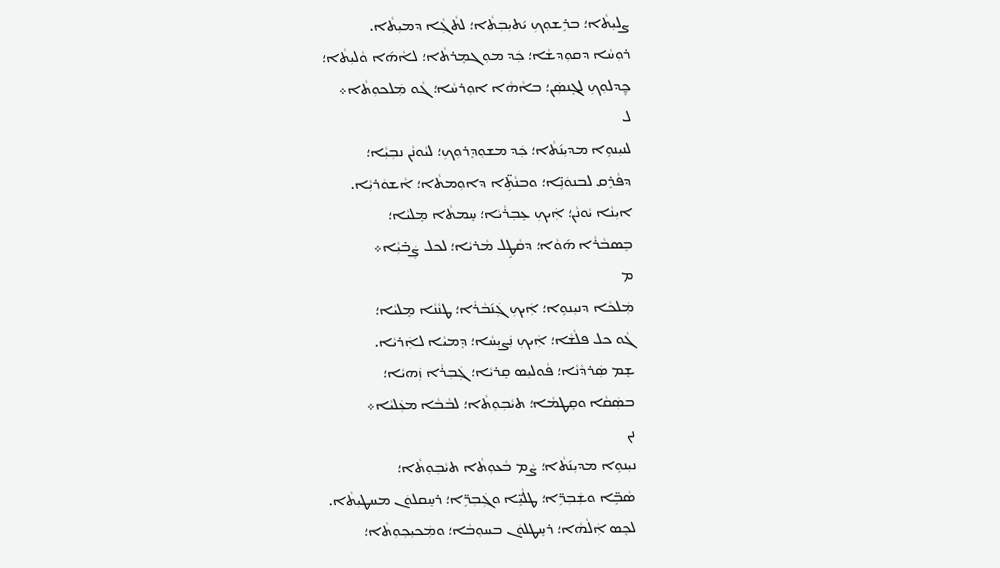ܨܠܝܼܬܵܐ؛ ܒܪܹܫܘܼܟܼ ܝ݇ܬܝܼܒܼܬܵܐ؛ ܠܬܵܓܼܵܐ ܕܡܝܼܬܵܐ.
ܪܘܼܚܵܐ ܕܩܘܼܕܫܵܐ؛ ܟܲܕ ܡܘܼܓܡܸܪܬܵܐ؛ ܠܐܵܗ݇ܐ ܘܵܠܝܼܬܵܐ؛
ܟ̰ܸܕܠܘܼܟܼ ܠܓܸܢܣܲܢ؛ ܒܐܵܗܵܐ ܐܘܼܪܚܵܐ؛ ܓܵܘ ܡܲܠܟܘܼܬܵܐ܀
ܠ
ܠܢܝܼܢܘܹܐ ܡܕܝܼܢ݇ܬܵܐ؛ ܟܲܕ ܡܫܘܼܕܸܪܘܼܟܼ؛ ܠܝܵܘܢܵܢ ܢܒܼܝܼܵܐ؛
ܕܦܵܪܸܩ ܠܒܢܘܿܢܹ̈ܐ؛ ܘܒܢܵܬܹ̈ܐ ܕܐܘܼܡܬܵܐ؛ ܐܵܫܘܿܪܝܼܵܐ.
ܐܝܼܢܵܐ ܝܵܘܢܵܢ؛ ܐܲܝܟܼ ܥܸܒܼܪܵܝܵܐ؛ ܚܸܡܬܵܐ ܡܸܠܝܵܐ؛
ܒܸܣܒܵܪܵܐ ܗ݇ܘܵܐ؛ ܕܩܵܛܹܠ ܡܵܪܝܵܐ؛ ܠܟܠ ܨܲܒ̇ܝܼܵܐ܀
ܡ
ܡܲܠܟܵܐ ܕܢܝܼܢܘܹܐ؛ ܐܲܝܟܼ ܓܲܢ݇ܒܵܪܵܐ؛ ܛܢܵܢܵܐ ܡܸܠܝܵܐ؛
ܓܵܘ ܟܠ ܦܠܵܫܵܐ؛ ܐܲܝܟܼ ܢܲܨܝܼܚܵܐ؛ ܕܸܡܝܵܐ ܠܐܲܪܝܵܐ.
ܫܸܡ ܣܲܪܕܵܢܵܐ؛ ܦܵܘܠܝܼܣ ܩܸܪܝܵܐ؛ ܓܲܒܼܪܵܐ ܙܲܗܝܵܐ؛
ܒܣܲܩܵܐ ܘܩܸܛܡܵܐ؛ ܬܝܵܒܼܘܼܬܵܐ؛ ܠܒܵܒܵܐ ܡܥܲܠܝܵܐ܀
ܢܢ
ܢܝܼܢܘܹܐ ܡܕܝܼܢ݇ܬܵܐ؛ ܨܵܡ ܒܵܥܘܼܬܵܐ ܬܝܵܒܼܘܼܬܵܐ؛
ܣܵܒܹ̈ܐ ܘܫܲܒܼܪܹ̈ܐ؛ ܛܠܵܝܹ̈ܐ ܘܓܲܒܼܪܹ̈ܐ؛ ܪܚܸܩܠܘܿܢ ܡܚܛܝܼܬܵܐ.
ܠܟܸܣ ܐܲܠܵܗܵܐ؛ ܪܚܸܛܠܘܿܢ ܒܚܘܼܒܵܐ؛ ܘܡܲܟܝܼܟܼܘܼܬܵܐ؛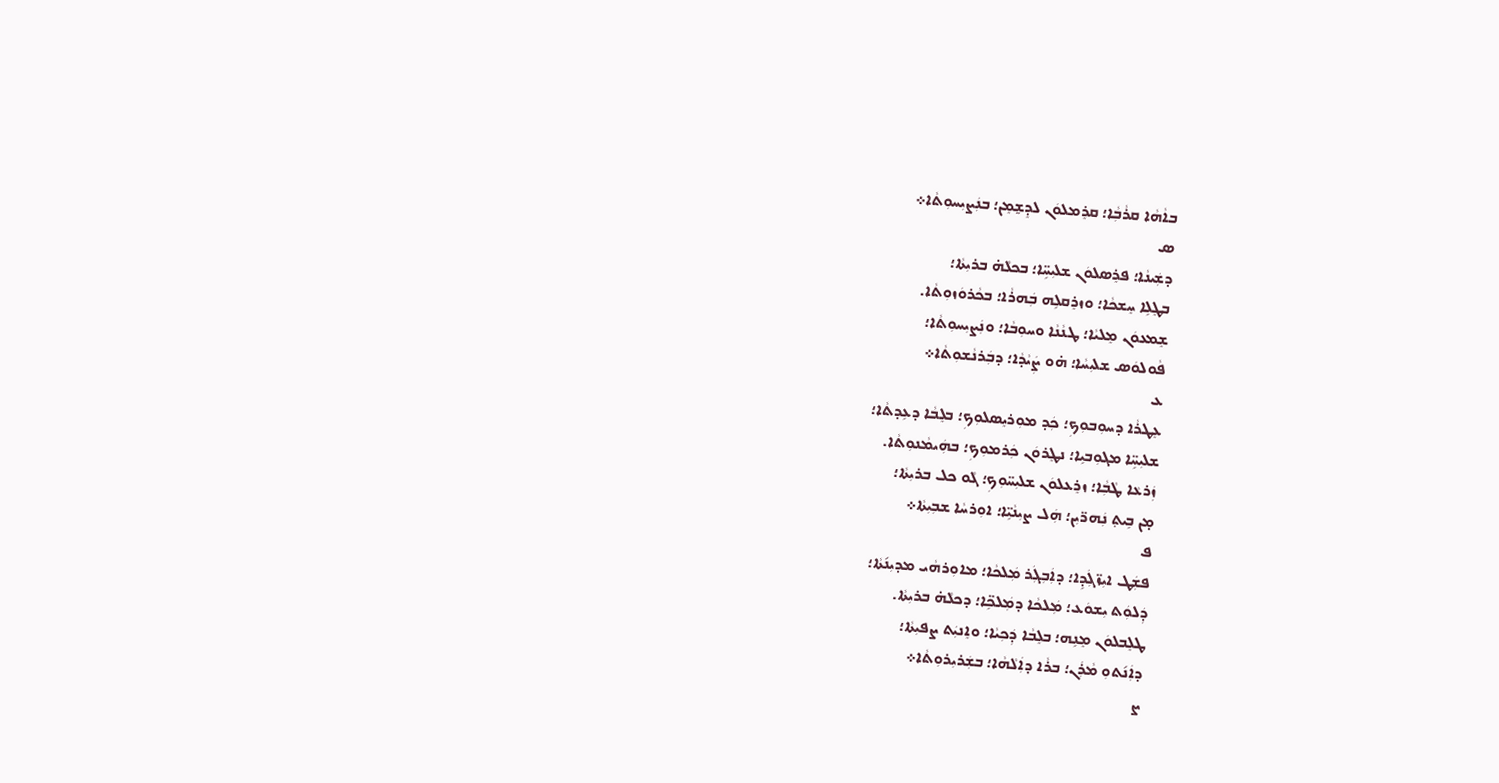ܒܐܵܗܵܐ ܩܪܵܒܼܵܐ؛ ܩܪܸܡܠܘܿܢ ܠܕܸܫ̰ܡܸܢ؛ ܒܢܲܨܝܼܚܘܼܬܵܐ܀
ܣ
ܕܫܲܝܢܵܐ؛ ܦܪܸܣܠܘܿܢ ܫܠܝܼܚܹ̈ܐ؛ ܒܟܠܵܗ̇ ܒܪܝܼܬܵܐ؛
ܒܛܸܠܹܐ ܚܸܫܟܵܐ؛ ܘܙܪܸܩܠܹܗ ܒܲܗܪܵܐ؛ ܒܟܵܪܘܿܙܘܼܬܵܐ.
ܫܸܡܥܘܿܢ ܡܸܠܝܵܐ؛ ܛܢܵܢܵܐ ܘܚܘܼܒܵܐ؛ ܘܢܲܨܝܼܚܘܼܬܵܐ؛
ܦܵܘܠܘܿܣ ܫܠܝܼܚܵܐ؛ ܗ̇ܘ ܨܲܝܵܕܵܐ؛ ܕܒܲܪܢܵܫܘܼܬܵܐ܀
ܥ
ܥܸܛܪܵܐ ܕܚܘܼܒܘܼܟܼ؛ ܟܲܕ ܡܘܼܪܝܸܣܠܘܼܟܼ؛ ܒܠܸܒܵܐ ܕܥܹܕܬܵܐ؛
ܫܠܝܼܚܹ̈ܐ ܡܓܘܼܒܝܹܐ؛ ܢܛܸܪܘܿܢ ܟܲܪܡܘܼܟܼ؛ ܒܗܲܝܡܵܢܘܼܬܵܐ.
ܙܲܪܥܵܐ ܛܵܒܼܵܐ؛ ܙܪܸܥܠܘܿܢ ܫܠܝܼܚ̈ܘܼܟܼ؛ ܓܵܘ ܟܠ ܒܪܝܼܬܵܐ؛
ܡ̣ܢ ܒܹܝܬ݂ ܢܲܗܪ̈ܝܼܢ؛ ܗܲܠ ܨܝܼܢܵܝܹ̈ܐ؛ ܐܘܼܪܚܵܐ ܫܒܼܝܼܬܵܐ܀
ܦ
ܦܫܲܛ ܐܝܼܙ̈ܓܲܕܹܐ؛ ܕܐܲܒܼܓܲܪ ܡܲܠܟܵܐ؛ ܡܐܘܼܪܗܵܝ ܡܕܝܼܢ݇ܬܵܐ؛
ܕܲܠܘܲܬ ܝܼܫܘܿܥ؛ ܡܲܠܟܵܐ ܕܡܲܠܟܹ̈ܐ؛ ܕܟܠܵܗ̇ ܒܪܝܼܬܵܐ.
ܛܠܸܒܠܘܿܢ ܡܸܢܹܗ؛ ܒܠܸܒܵܐ ܕܲܟܼܝܵܐ؛ ܘܐܸܢܝܲܬ ܨܦܝܼܬܵܐ؛
ܕܐܲܢ݇ܬܘܼ ܡܵܪܲܢ؛ ܒܪܵܐ ܕܐܲܠܵܗܵܐ؛ ܒܫܲܪܝܼܪܘܼܬܵܐ܀
ܨ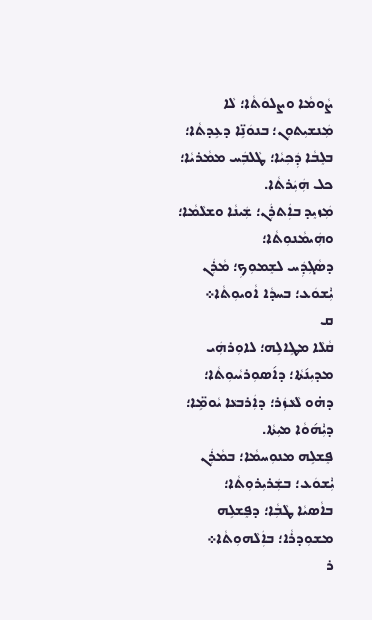ܨܵܘܡܵܐ ܘܨܠܘܿܬܵܐ؛ ܠܵܐ ܡܲܢܫܝܼܬܘܼܢ؛ ܒܢܘܿܢܹ̈ܐ ܕܥܹܕܬܵܐ؛
ܒܠܸܒܵܐ ܕܲܟܼܝܵܐ؛ ܛܵܠܒܲܚ ܡܡܵܪܝܵܐ؛ ܟܠ ܗܲܝܲܪܬܵܐ.
ܡܲܙܝܸܕ ܒܐܲܬܪܲܢ؛ ܫܲܝܢܵܐ ܘܫܠܵܡܵܐ؛ ܘܗܲܝܡܵܢܘܼܬܵܐ؛
ܕܣܵܓܼܕܲܚ ܠܫܸܡܘܼܟܼ؛ ܡܵܪܲܢ ܝܑܼܫܘܿܥ؛ ܒܚܕܵܐ ܐܵܘܝܘܼܬܵܐ܀
ܩ
ܩܵܠܵܐ ܡܛܹܐܠܹܗ؛ ܠܐܘܼܪܗܲܝ ܡܕܝܼܢ݇ܬܵܐ؛ ܕܐ݇ܣܘܼܪܝܵܝܘܼܬܵܐ؛
ܕܗ̇ܘ ܠܵܥܵܙܲܪ؛ ܕܐܲܪܒܥܵܐ ܝܵܘܡܹ̈ܐ؛ ܕܝܑܼܗ݇ܘܵܐ ܡܝܼܬܵܐ.
ܦܸܫܠܹܗ ܡܢܘܼܚܡܵܐ؛ ܒܡܵܪܲܢ ܝܑܼܫܘܿܥ؛ ܒܫܲܪܝܼܪܘܼܬܵܐ؛
ܒܐܵܣܝܵܐ ܛܵܒܼܵܐ؛ ܕܦܸܫܠܹܗ ܡܫܘܼܕܪܵܐ؛ ܒܐܲܠܵܗܘܼܬܵܐ܀
ܪ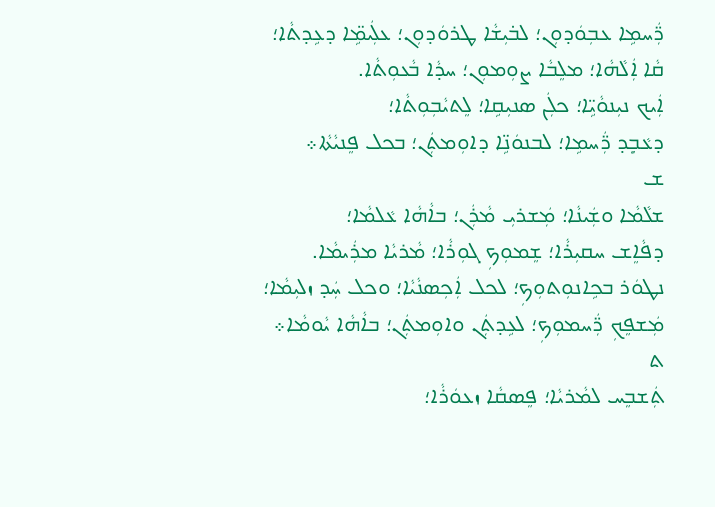ܪ̈ܲܚܡܹܐ ܥܒܼܘܿܕܘܼܢ؛ ܠܒ̇ܝܼܫܵܐ ܛܪܘܿܕܘܼܢ؛ ܥܠܲܝܡܹ̈ܐ ܕܥܹܕܬܵܐ؛
ܩܵܐ ܐܲܠܵܗܵܐ؛ ܡܠܸܒܵܐ ܨܘܼܡܘܼܢ؛ ܚܕܵܐ ܒܵܥܘܼܬܵܐ.
ܐܲܝܟ ܢܝܼܢܘܵܝܹ̈ܐ؛ ܟܠܲܢ ܣܢܝܼܩܹܐ؛ ܠܸܬܝܵܒܼܘܼܬܵܐ؛
ܕܥܵܒܼܸܕ ܪ̈ܲܚܡܹܐ؛ ܠܒܢܘܿܢܹ̈ܐ ܕܐܘܼܡܬܲܢ؛ ܒܟܠ ܦܸܢܝܵܬܵܐ܀
ܫ
ܫܠܵܡܵܐ ܘܫܲܝܢܵܐ؛ ܡܲܫܪܝܼ ܡܵܪܲܢ؛ ܒܐܵܗܵܐ ܥܵܠܡܵܐ؛
ܕܦܵܐܸܫ ܚܩܝܼܪܵܐ؛ ܫܸܡܘܼܟܼ ܓܘܼܪܵܐ؛ ܡܵܪܝܵܐ ܡܪܲܝܡܵܐ.
ܢܛܘܿܪ ܒܟܹܐܢܘܼܬܘܼܟܼ؛ ܠܟܠ ܐܲܟܼܣܢܵܝܵܐ؛ ܘܟܠ ܚܲܕ ܙܠܝܼܡܵܐ؛
ܡܲܫܦܸܟܼ ܪ̈ܲܚܡܘܼܟܼ؛ ܠܥܹܕܬܲܢ ܘܐܘܼܡܬܲܢ؛ ܒܐܵܗܵܐ ܝܵܘܡܵܐ܀
ܬ
ܬܲܫܒܸܚ ܠܡܵܪܝܵܐ؛ ܦܸܣܩܵܐ ܙܥܘܿܪܵܐ؛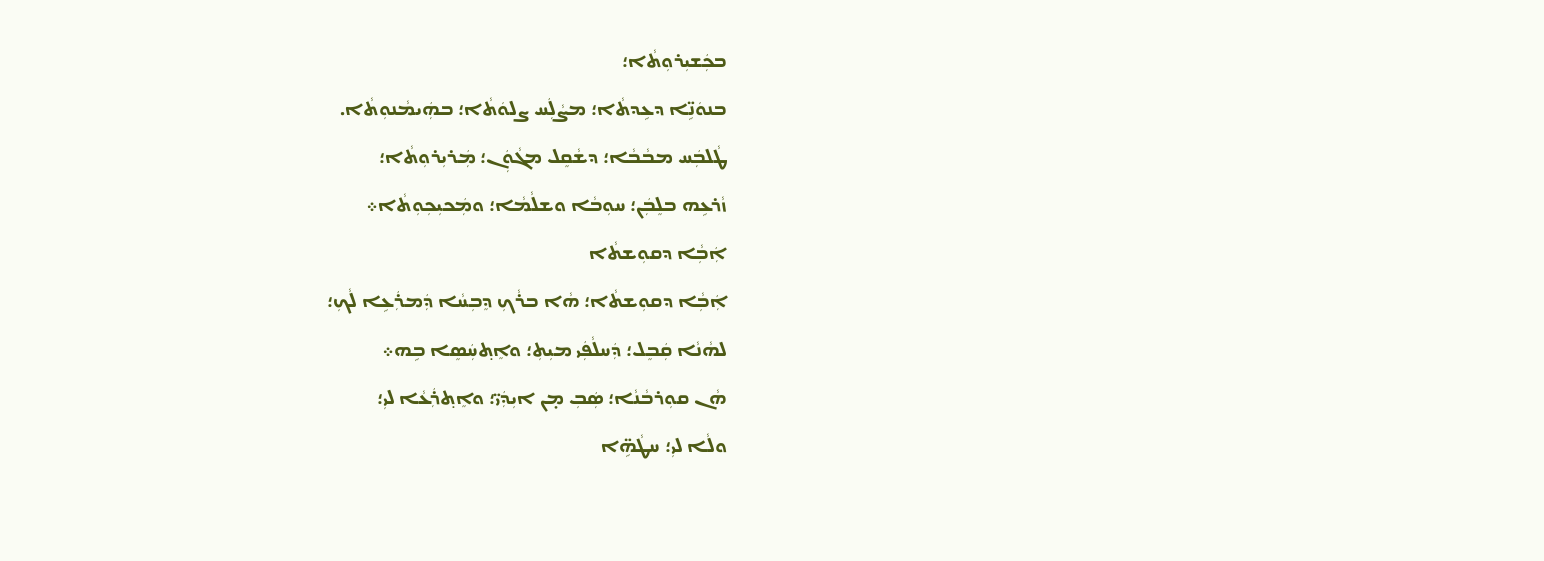ܒܟܲܫܝܼܪܘܼܬܵܐ؛
ܒܢܘܿܢܹ̈ܐ ܕܥܹܕܬܵܐ؛ ܡܨܵܠܲܚ ܨܠܘܿܬܵܐ؛ ܒܗܲܝܡܵܢܘܼܬܵܐ.
ܛܵܠܒܲܚ ܡܒܵܒܵܐ؛ ܕܫܵܩܸܠ ܡܓܵܘܲܢ؛ ܡܲܪܝܼܪܘܼܬܵܐ؛
ܙܵܪܥܹܗ ܒܠܸܒܲܢ؛ ܚܘܼܒܵܐ ܘܫܠܵܡܵܐ؛ ܘܡܲܟܝܼܟܼܘܼܬܵܐ܀
ܐܲܒܼܵܐ ܕܩܘܼܫܬܵܐ
ܐܲܒܼܵܐ ܕܩܘܼܫܬܵܐ؛ ܗܵܐ ܒܪܵܟܼ ܕܸܒܼܚܵܐ ܕܲܡܪܲܥܹܐ ܠܵܟܼ؛
ܠܗܵܢܵܐ ܩܲܒܸܠ؛ ܕܲܚܠܵܦܲܝ ܡܝܼܬܼ؛ ܘܐܸܬ݂ܚܲܣܸܐ ܒܹܗ܀
ܗܵܢ ܩܘܼܪܒܵܢܵܐ؛ ܣܲܒܼ ܡ̣ܢ ܐܝܼܕܲܝ̈؛ ܘܐܸܬ݂ܪܲܥܵܐ ܠܝܼ؛
ܘܠܵܐ ܠܝܼ؛ ܚܛܵܗܹ̈ܐ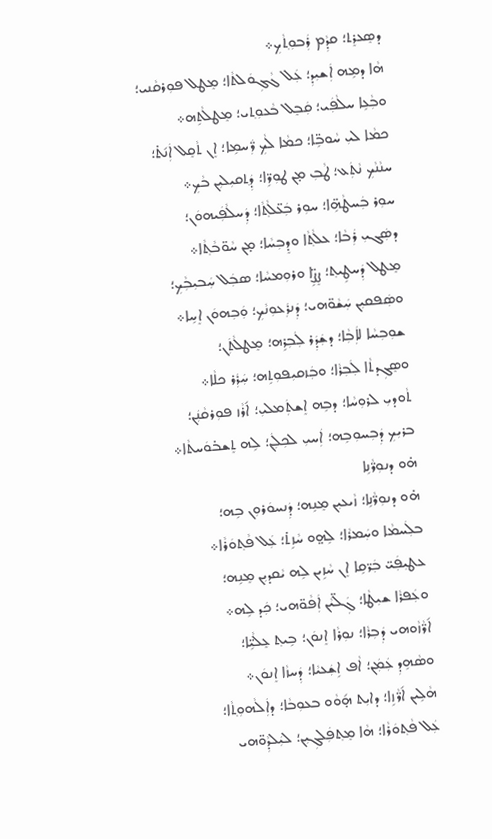ܕܣܸܥܪܸܬ؛ ܩܕܼܵܡ ܪܲܒܘܼܬ݂ܵܟܼ܀
ܗܵܐ ܕܡܹܗ ܐܲܫܝܼܕܼ؛ ܥܲܠ ܓܵܓܼܘܿܠܬܵܐ؛ ܡܸܛܠ ܦܘܼܪܩܵܢܝ؛
ܘܒܼܵܥܹܐ ܚܠܵܦܲܝ؛ ܩܲܒܸܠ ܒܵܥܘܼܬ݂ܝ؛ ܡܸܛܠܵܬܹܗ܀
ܟܡܵܐ ܠܝܼ ܚܵܘܒܹ̈ܐ؛ ܟܡܵܐ ܠܵܟܼ ܪ̈ܲܚܡܹܐ؛ ܐܸܢ ܬܵܩܸܠ ܐܲܢ݇ܬ̇؛
ܚܢܵܢܵܟܼ ܢܵܬܲܥ؛ ܛܵܒܼ ܡ̣ܢ ܛܘܼܪܹ̈ܐ؛ ܕܲܬ݂ܩܝܼܠܝܼܢ ܒܵܟܼ܀
ܚܘܼܪ ܒܲܚܛܵܗܹ̈ܐ؛ ܚܘܼܪ ܒܲܥ̈ܠܵܬ݂ܵܐ؛ ܕܲܚܠܵܦܲܝܗܘܿܢ؛
ܕܣܲܓܝܼ ܪܲܒܵܐ؛ ܥܠܵܬ݂ܵܐ ܘܕܸܒܼܚܵܐ؛ ܡ̣ܢ ܚܵܘ̈ܒܵܬ݂ܵܐ܀
ܡܸܛܠ ܕܲܚܛܹܝܬ݂؛ ܨܸܨܹ̈ܐ ܘܪܘܼܡܚܵܐ؛ ܣܒܲܠ ܚܲܒܝܼܒܼܵܟܼ؛
ܘܣܲܦܩܝܼܢ ܚܲܫܵܘ̈ܗܝ؛ ܕܲܢܪܲܥܘܼܢܵܟܼ؛ ܘܲܒܼܗܘܿܢ ܐܸܚܹܐ܀
ܫܘܼܒܼܚܵܐ ܠܐܲܒܼܵܐ؛ ܕܫܲܕܲܪ ܠܲܒܼܪܹܗ؛ ܡܸܛܠܵܬܲܢ؛
ܘܣܸܓܼܕܬܵܐ ܠܲܒܼܪܵܐ؛ ܘܒܲܙܩܝܼܦܘܼܬܹܗ؛ ܚܲܪܲܪ ܟܠܵܐ܀
ܬܵܘܕܝܼ ܠܪܘܼܚܵܐ؛ ܕܒܹܗ ܐܸܫܬܲܡܠܝܼ؛ ܐ݇ܪܵܙ ܦܘܼܪܩܵܢܲܢ؛
ܒܪܝܼܟܼ ܕܲܒܼܚܘܼܒܹܗ؛ ܐܲܚܝܼ ܠܟܼܠܲܢ؛ ܠܹܗ ܬܸܫܒ̇ܘܿܚܬܵܐ܀
ܗ̇ܘ ܕܢܘܼܪ̈ܵܢܹܐ
ܗ̇ܘ ܕܢܘܼܪ̈ܵܢܹܐ؛ ܙܵܝܥܝܼܢ ܡܸܢܹܗ؛ ܕܲܢܚܘܿܪܘܼܢ ܒܹܗ؛
ܒܠܲܚܡܵܐ ܘܚܲܡܪܵܐ؛ ܠܹܗ̤ܘ ܚܵܙܹܬ̇؛ ܥܲܠ ܦܵܬ݂ܘܿܪܵܐ܀
ܥܛܝܼܦܲܝ̈ ܒܲܪ̈ܩܹܐ ܐܸܢ ܚܵܙܹܝܢ ܠܹܗ ܝܵܩܕܝܼܢ ܡܸܢܹܗ؛
ܘܥܲܦܪܵܐ ܫܝܼܛܵܐ؛ ܓܲܠ̈ܝܵܢ ܐܲܦܵܘ̈ܗܝ؛ ܟܲܕ ܠܹܗ܀
ܐ݇ܪ̈ܵܙܵܘܗܝ ܕܲܒܼܪܵܐ؛ ܢܘܼܪܵܐ ܐܸܢܘܿܢ؛ ܒܹܝܬ݂ ܥܸܠܵܝܹ̈ܐ؛
ܘܣܵܗܹܕܼ ܥܲܡܲܢ؛ ܐܵܦ ܐܹܫܲܥܝܵܐ؛ ܕܲܚܙܵܐ ܐܸܢܘܿܢ܀
ܗܵܠܹܝܢ ܐ݇ܪ̈ܵܙܹܐ؛ ܕܐܝܼܬ ܗ̣݇ܘܵܘ ܒܥܘܼܒܵܐ؛ ܕܐܲܠܵܗܘܼܬ݂ܵܐ؛
ܥܲܠ ܦܵܬ݂ܘܿܪܵܐ؛ ܗܵܐ ܡܸܬ݂ܦܲܠܓܼܝܼܢ؛ ܠܝܲܠܕܼܵܘ̈ܗܝ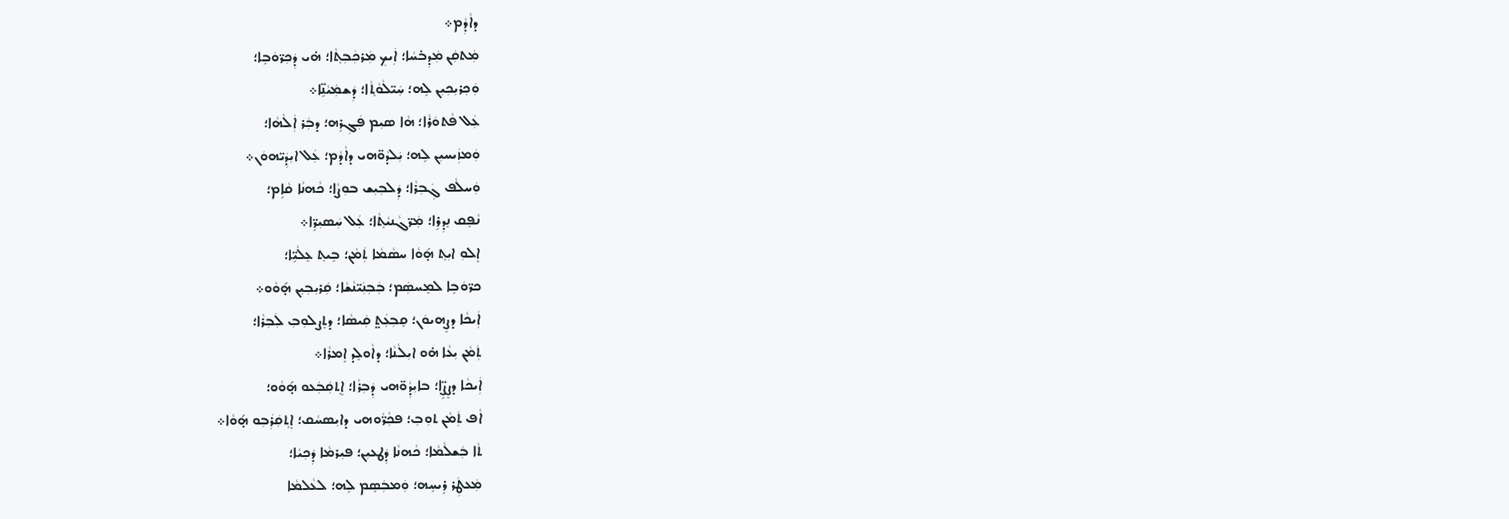ܕܐܵܕܼܵܡ܀
ܡܲܬܩܲܢ ܡܲܕܼܒ̇ܚܵܐ؛ ܐܲܝܟܼ ܡܲܪܟܲܒܼܬ݂ܵܐ؛ ܗ̇ܝ ܕܲܟܼܪ̈ܘܿܒܹܐ؛
ܘܲܟܼܪܝܼܟܼܝܼܢ ܠܹܗ؛ ܚܲܝ̈ܠܵܘܵܬ݂ܵܐ؛ ܕܲܫܡܲܝܵܢܹ̈ܐ܀
ܥܲܠ ܦܵܬܘܿܪܵܐ؛ ܗܵܐ ܣܝܼܡ ܦܲܓܼܪܹܗ؛ ܕܒܲܪ ܐܲܠܵܗܵܐ؛
ܘܲܡܙܲܝܚܝܼܢ ܠܹܗ؛ ܝܲܠܕܵܘ̈ܗܝ ܕܐܵܕܵܡ؛ ܥܲܠ ܐܝܼܕܲܝ̈ܗܘܿܢ܀
ܘܲܚܠܵܦ ܓܲܒܼܪܵܐ؛ ܕܲܠܒܼܝܼܫ ܒܘܼܨܵܐ؛ ܟܵܗܢܵܐ ܩܵܐܹܡ؛
ܢܵܦܸܩ ܢܸܕܼܪܹܐ؛ ܡܲܪ̈ܓܵܢܝܵܬ݂ܵܐ؛ ܥܲܠ ܚܲܣܝܼܪܹ̈ܐ܀
ܐܸܠܘܼ ܐܝܼܬ݂ ܗ̣݇ܘܵܐ ܚܣܵܡܵܐ ܬܲܡܵܢ؛ ܒܹܝܬ݂ ܥܸܠܵܝܹ̈ܐ؛
ܟܪ̈ܘܿܒܹܐ ܠܡܸܚܣܲܡ؛ ܒܲܒܼܢܲܝ̈ܢܵܫܵܐ؛ ܩܲܪܝܼܒܼܝܼܢ ܗ̣݇ܘܵܘ܀
ܐܲܝܟܵܐ ܕܨܸܗܝܘܿܢ؛ ܩܸܒܼܥܲܬ̤ ܩܲܝܣܵܐ؛ ܕܬܸܨܠܘܼܒܼ ܠܲܒܼܪܵܐ؛
ܬܲܡܵܢ ܝܼܥܵܐ ܗ̇ܘ ܐܝܼܠܵܢܵܐ؛ ܕܐܵܘܠܸܕ ܐܸܡܪܵܐ܀
ܐܲܝܟܵܐ ܕܨܸܨܹ̈ܐ؛ ܒܐܝܼܕܼܵܘ̈ܗܝ ܕܲܒܼܪܵܐ؛ ܐܸܬ݂ܩܲܒܲܥܘ ܗ̣݇ܘܵܘ؛
ܐܵܦ ܬܲܡܵܢ ܬܘܼܒܼ؛ ܦܟܼܵܪ̈ܵܘܗܝ ܕܐܝܼܣܚܵܩ؛ ܐܸܬ݂ܩܲܪܲܒܼܘ ܗ̣݇ܘܵܐ܀
ܬܵܐ ܒܲܫܠܵܡܵܐ؛ ܟܵܗܢܵܐ ܕܲܛܥܝܼܢ؛ ܦܝܼܪܡܵܐ ܕܲܟܼܝܵܐ؛
ܡܲܥܛܲܪ ܪܹܝܚܹܗ؛ ܘܲܡܒܲܣܸܡ ܠܹܗ؛ ܠܥܵܠܡܵܐ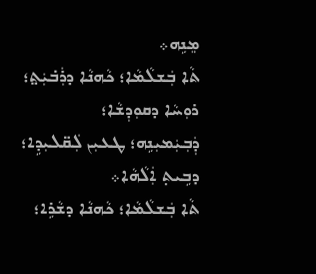ܡܸܢܹܗ܀
ܬܵܐ ܒܲܫܠܵܡܵܐ؛ ܟܵܗܢܵܐ ܕܪܲܒ̇ܝܲܬ̤؛ ܪܘܼܚܵܐ ܕܩܘܼܕܼܫܵܐ؛
ܕܲܒܼܝܲܡܝܼܢܹܗ؛ ܛܥܝܼܢ ܠܲܩ̈ܠܝܼܕܹܐ؛ ܕܒܹܝܬ݂ ܐܲܠܵܗܵܐ܀
ܬܵܐ ܒܲܫܠܵܡܵܐ؛ ܟܵܗܢܵܐ ܕܫܵܪܹܐ؛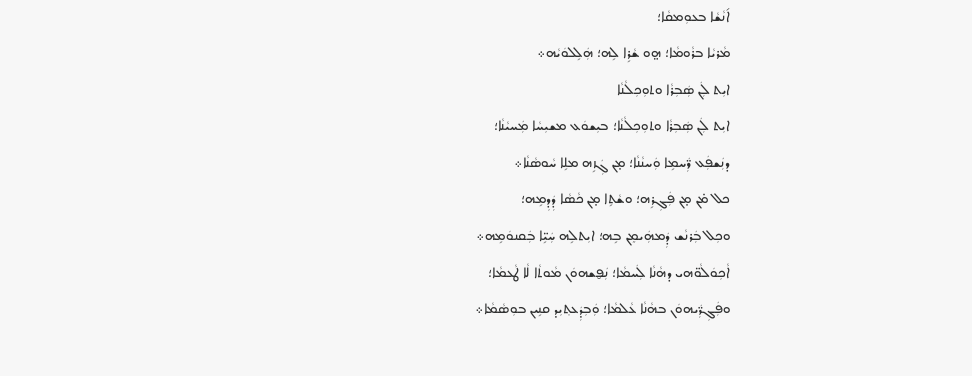ܐ݇ܢܵܫܵܐ ܒܥܘܼܡܩܵܐ؛
ܡܵܪܝܵܐ ܒܪܵܘܡܵܐ؛ ܗ̤ܘ ܫܵܪܹܐ ܠܹܗ؛ ܗܲܠܹܠܘܿܝܵܗ܀
ܐܝܼܬ ܠܲܢ ܣܲܒܼܪܵܐ ܘܬܘܼܟܼܠܵܢܵܐ
ܐܝܼܬ ܠܲܢ ܣܲܒܼܪܵܐ ܘܬܘܼܟܼܠܵܢܵܐ؛ ܒܝܼܫܘܿܥ ܡܫܝܼܚܵܐ ܡܲܚܝܵܢܵܐ؛
ܕܢܲܫܦܲܥ ܪ̈ܲܚܡܹܐ ܘܲܚܢܵܢܵܐ؛ ܡ̣ܢ ܓܲܙܹܗ ܡܠܹܐ ܚܵܘܣܵܢܵܐ܀
ܟܠ ܡ̇ܢ ܡ̣ܢ ܦܲܓܼܪܹܗ؛ ܘܫܵܬܹܐ ܡ̣ܢ ܟܵܣܵܐ ܕܲܕܼܡܹܗ؛
ܘܟܼܠ ܒܲܪܢܵܫ ܕܲܡܗܲܝܡܸܢ ܒܹܗ؛ ܐܝܼܬܠܹܗ ܚܲܝܹ̈ܐ ܒܲܩܢܘܿܡܹܗ܀
ܐܵܟܼܘܿܠܵܘ̈ܗܝ ܕܗܵܢܵܐ ܠܲܚܡܵܐ؛ ܢܲܦ̮ܫܗܘܿܢ ܡܵܘܬܵܐ ܠܵܐ ܛܵܥܡܵܐ؛
ܘܦܲܓܼܪ̈ܲܝܗܘܿܢ ܒܗܵܢܵܐ ܥܵܠܡܵܐ؛ ܘܲܒܼܕܲܥܬ݂ܝܼܕ ܩܢܹܝܢ ܒܘܼܣܵܡܵܐ܀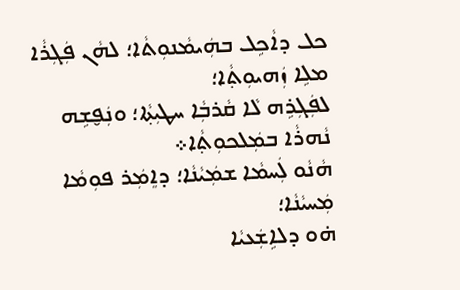ܟܠ ܕܐܵܟܹܠ ܒܗܲܝܡܵܢܘܼܬܵܐ؛ ܠܗܵܢ ܦܲܓܼܪܵܐ ܡܠܹܐ ܙܲܗܝܘܼܬ݂ܵܐ؛
ܠܦܲܓܼܪܹܗ ܠܵܐ ܩܵܪܒܼܵܐ ܚܛܝܼܬ݂ܵܐ؛ ܘܢܲܦ̮ܫܹܗ ܢܵܗܪܵܐ ܒܡܲܠܟܘܼܬ݂ܵܐ܀
ܗܵܢܵܘ ܠܲܚܡܵܐ ܫܡܲܝܵܢܵܐ؛ ܕܐܸܡܲܪ ܦܘܼܡܵܐ ܡܲܚܝܵܢܵܐ؛
ܗ̇ܘ ܕܠܐܹܫܲܥܝܵܐ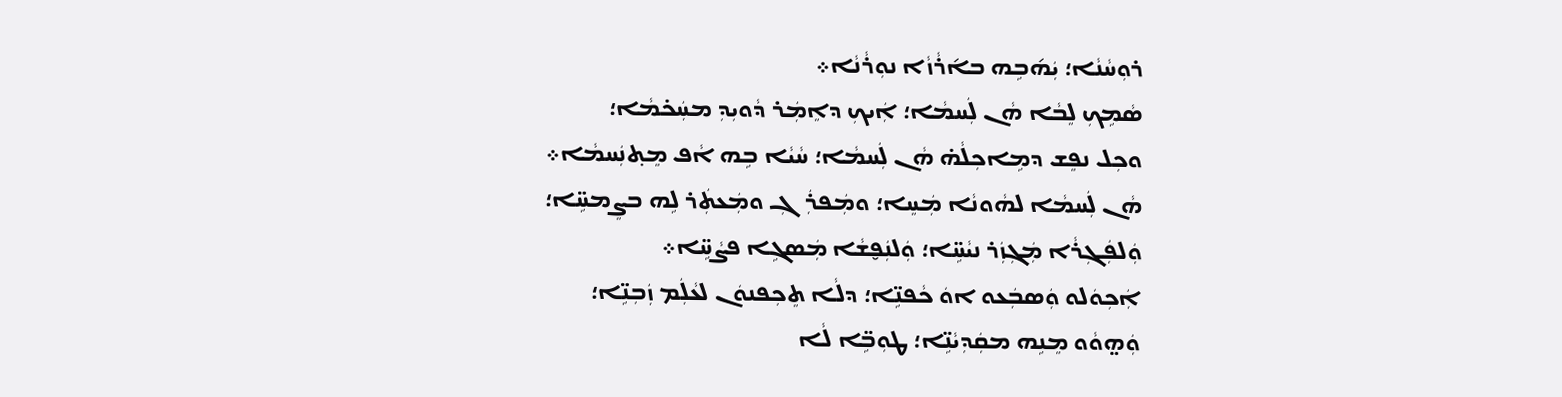ܪܘܼܚܵܢܵܐ؛ ܝܲܗ݇ܒܹܗ ܒܐ݇ܪܵܙܵܐ ܢܘܼܪܵܢܵܐ܀
ܣܵܡܹܟܼ ܠܸܒܵܐ ܗܵܢ ܠܲܚܡܵܐ؛ ܐܲܝܟܼ ܕܐܸܡܲܪ ܕܵܘܝܼܕܼ ܡܚܲܟ̇ܡܵܐ؛
ܘܟܼܠ ܢܦܸܫ ܕܡܹܐܟܼܠܵܗ̇ ܗܵܢ ܠܲܚܡܵܐ؛ ܚܵܝܵܐ ܒܹܗ ܐܵܦ ܡܸܬ݂ܢܲܚܡܵܐ܀
ܗܵܢ ܠܲܚܡܵܐ ܠܗܵܘܢܵܐ ܡܲܚܸܐ؛ ܘܡܲܦܪܲܓܼ ܘܡܲܥܬܲܪ ܠܹܗ ܒܨܸܡܚܹ̈ܐ؛
ܘܲܠܦܲܓܼܪܵܐ ܡܲܓܼܙܲܪ ܢܝܵܚܹ̈ܐ؛ ܘܲܠܢܲܦ̮ܫܵܐ ܡܲܣܓܹܐ ܦܨܵܚܹ̈ܐ܀
ܐܲܟܼܘܿܠܘ ܘܲܣܒܲܥܘ ܐܘܿ ܟܵܦܢܹ̈ܐ؛ ܕܠܵܐ ܬܸܟܼܦܢܘܿܢ ܠܥܵܠܲܡ ܙܲܒܼܢܹ̈ܐ؛
ܘܲܗ̤ܘܵܘ ܡܸܢܹܗ ܡܩܲܕܼܝܵܢܹ̈ܐ؛ ܛܘܼܒܹ̈ܐ ܠܵܐ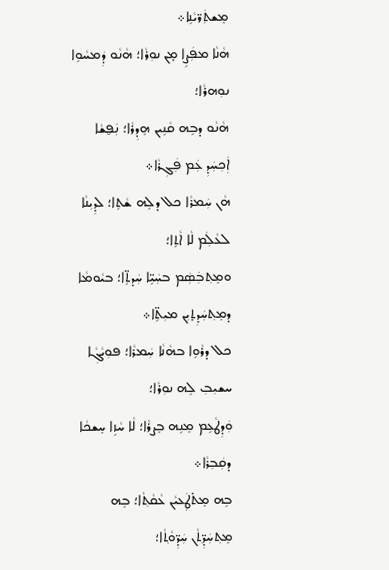ܡܸܫܬܲܪ̈ܝܵܢܹܐ܀
ܗܵܢܵܐ ܡܦܲܨܹܐ ܡ̣ܢ ܢܘܼܪܵܐ؛ ܗܵܢܵܘ ܕܲܡܚܵܘܹܐ ܢܘܼܗܪܵܐ؛
ܗܵܢܵܘ ܕܒܹܗ ܩܵܢܹܝܢ ܗܸܕܼܪܵܐ؛ ܢܲܦ̮ܫܵܐ ܐܲܟܼܚܲܕܼ ܥܲܡ ܦܲܓܼܪܵܐ܀
ܗܵܢ ܚܲܡܪܵܐ ܟܠ ܕܠܹܗ ܫܵܬܹܐ؛ ܠܕܼܝܼܢܵܐ ܠܥܵܠܲܡ ܠܵܐ ܐܵܬܹܐ؛
ܘܡܸܬ݂ܒܲܣܲܡ ܒܚܲܝܹ̈ܐ ܚܲܕܬܹ̈ܐ؛ ܒܝܵܘܡܵܐ ܕܡܸܬ݂ܚܲܕܼܬ̣ܝܼܢ ܡܝܼܬܹ̈ܐ܀
ܟܠ ܕܪܵܘܹܐ ܒܗܵܢܵܐ ܚܲܡܪܵܐ؛ ܦܘܼܝܵܓܼܵܐ ܚܫܝܼܒܼ ܠܹܗ ܢܘܼܪܵܐ؛
ܘܲܕܼܛܵܥܹܡ ܡܸܢܹܗ ܒܸܨܪܵܐ؛ ܠܵܐ ܚܵܙܹܐ ܚܸܫܟܵܐ ܕܩܲܒܼܪܵܐ܀
ܒܹܗ ܡܸܬ̇ܛܲܥܝܵܢ ܥܵܩܵܬ݂ܵܐ؛ ܒܹܗ ܡܸܬ݂ܚܲܕܼ̈ܬ݂ܵܢ ܚܲܕܼ̈ܘܵܬ݂ܵܐ؛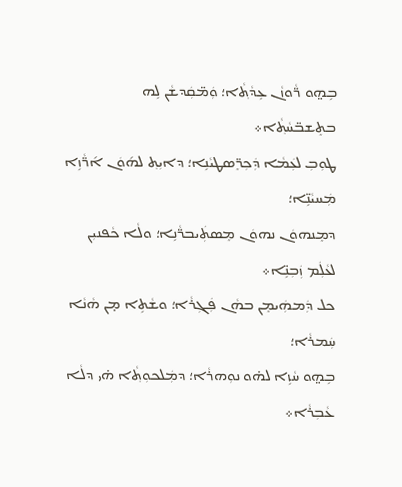ܒܹܗ̤ܘ ܪ̈ܵܘܙܵܢ ܥܹܕܵܬ݂ܵܐ؛ ܘܲܡ̈ܩܲܕܫܵܢ ܠܹܗ ܒܬܸܫܒ̈ܚܵܬ݂ܵܐ܀
ܛܘܼܒܼ ܠܥܲܡܵܐ ܕܲܟܼܪܸ̈ܣܛܝܵܢܹܐ؛ ܕܐܝܼܬ݂ ܠܗ݇ܘܿܢ ܐ݇ܪ̈ܵܙܹܐ ܡܲܚܝܵܢܹ̈ܐ؛
ܕܡܸܢܗܘܿܢ ܢܗܘܿܢ ܡܸܣܬܲܝܒܪ̈ܵܢܹܐ؛ ܘܠܵܐ ܟܵܦܢܝܼܢ ܠܥܵܠܲܡ ܙܲܒܼܢܹ̈ܐ܀
ܟܠ ܕܲܡܗܲܝܡܸܢ ܒܗܵܢ ܦܲܓܼܪܵܐ؛ ܘܫܵܬܹܐ ܡ̣ܢ ܗܵܢܵܐ ܚܲܡܪܵܐ؛
ܒܹܗ̤ܘ ܚܵܙܹܐ ܠܗ̇ܘ ܢܘܼܗܪܵܐ؛ ܕܡܲܠܟܘܼܬ݂ܵܐ ܗ̇ܝ ܕܠܵܐ ܥܵܒܼܪܵܐ܀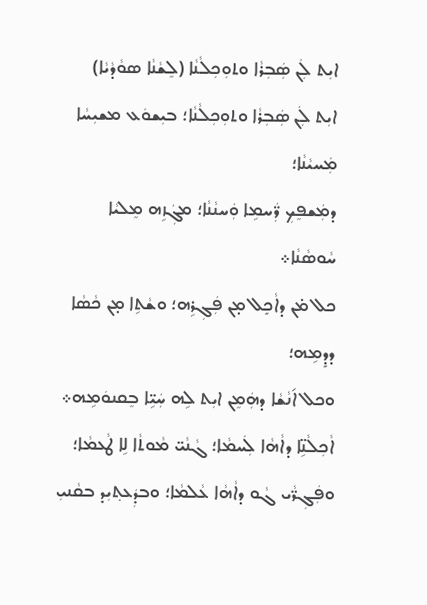ܐܝܼܬ ܠܲܢ ܣܲܒܼܪܵܐ ܘܬܘܼܟܼܠܵܢܵܐ (ܠܸܫܵܢܵܐ ܣܘܵܕܵܝܵܐ)
ܐܝܼܬ ܠܲܢ ܣܲܒܼܪܵܐ ܘܬܘܼܟܼܠܵܢܵܐ؛ ܒܝܼܫܘܿܥ ܡܫܝܼܚܵܐ ܡܲܚܝܵܢܵܐ؛
ܕܡܲܫܦܸܟܼ ܪ̈ܲܚܡܹܐ ܘܲܚܢܵܢܵܐ؛ ܡܓܲܙܹܗ ܡܸܠܝܵܐ ܚܵܘܣܵܢܵܐ܀
ܟܠ ܡ̇ܢ ܕܐܵܟܼܸܠ ܡ̣ܢ ܦܲܓܼܪܹܗ؛ ܘܫܵܬܹܐ ܡ̣ܢ ܟܵܣܵܐ ܕܕܼܸܡܹܗ؛
ܘܟܠ ܐ݇ܢܵܫܵܐ ܕܗܲܡܸܢ ܐܝܼܬ ܠܹܗ ܚܲܝܹ̈ܐ ܒܸܩܢܘܿܡܹܗ܀
ܐܵܟܼܠܵܢܹ̈ܐ ܕܐܵܗܵܐ ܠܲܚܡܵܐ؛ ܓܵܢܵܝ̈ ܡܵܘܬܵܐ ܠܹܐ ܛܵܥܡܵܐ؛
ܘܦܲܓܼܪ̈ܵܝ ܓܵܘ ܕܐܵܗܵܐ ܥܵܠܡܵܐ؛ ܘܒܕܲܥܬ݂ܝܼܕ ܒܩܵܢܝܼ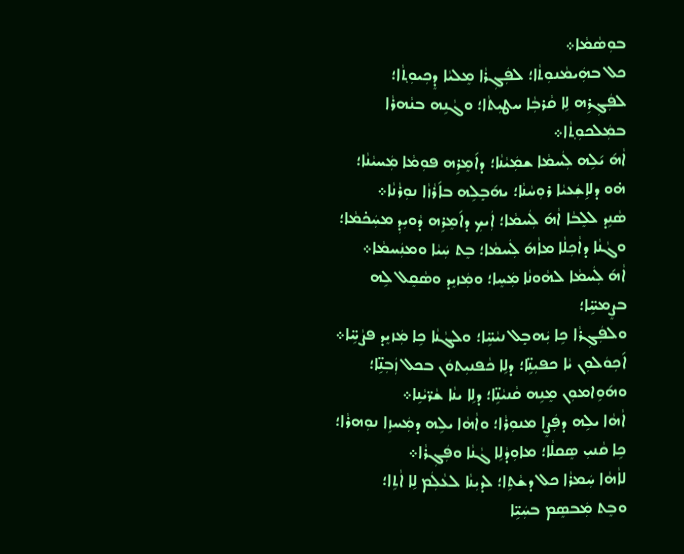ܒܘܼܣܵܡܵܐ܀
ܟܠ ܒܗܲܝܡܵܢܘܼܬܵܐ؛ ܠܦܲܓܼܪܵܐ ܡܸܠܝܵܐ ܕܸܟܼܝܘܼܬ݂ܵܐ؛
ܠܦܲܓܼܪܹܗ ܠܹܐ ܩܵܪܒܼܵܐ ܚܛܝܼܬܵܐ؛ ܘܓܵܢܹܗ ܒܢܵܗܪܵܐ ܒܡܲܠܟܘܼܬ݂ܵܐ܀
ܐܵܗ݇ ܝ݇ܠܹܗ ܠܲܚܡܵܐ ܫܡܲܝܵܢܵܐ؛ ܕܐ݇ܡܸܪܹܗ ܦܘܼܡܵܐ ܡܲܚܝܵܢܵܐ؛
ܗ̇ܘ ܕܠܐܹܫܲܥܝܵܐ ܪܘܼܚܵܢܵܐ؛ ܝܗ݇ܒܼܸܠܹܗ ܒܐ݇ܪܵܙܵܐ ܢܘܼܪܵܢܵܐ܀
ܣܵܢܹܕ ܠܠܸܒܵܐ ܐܵܗ݇ ܠܲܚܡܵܐ؛ ܐܲܝܟܼ ܕܐ݇ܡܸܪܹܗ ܕܵܘܝܼܕܼ ܡܚܲܟ̇ܡܵܐ؛
ܘܓܵܢܵܐ ܕܐܵܟܼܠܵܐ ܡܐܵܗ݇ ܠܲܚܡܵܐ؛ ܒܸܬ ܚܲܝܵܐ ܘܡܢܲܚܡܵܐ܀
ܐܵܗ݇ ܠܲܚܡܵܐ ܠܗܵܘܢܵܐ ܡܲܚܸܐ؛ ܘܡܲܙܝܸܕ ܘܣܵܩܸܠ ܠܹܗ ܒܨܸܡܚܹ̈ܐ؛
ܘܠܦܲܓܼܪܵܐ ܟܹܐ ܝܲܗܒܼܸܠ ܢܝܵܚܹ̈ܐ؛ ܘܠܓܵܢܵܐ ܟܹܐ ܡܲܙܝܸܕ ܦܨܵܚܹ̈ܐ܀
ܐ݇ܟܼܘܿܠܘܼܢ ܝܵܐ ܟܦܝܼܢܹ̈ܐ؛ ܕܠܹܐ ܟܵܦܢܝܼܬܘܿܢ ܒܟܠ ܙܲܒܼܢܹ̈ܐ؛
ܘܗ݇ܘܹܐܡܘܼܢ ܡܸܢܹܗ ܩܵܢܝܵܢܹ̈ܐ؛ ܕܠܹܐ ܝܢܵܐ ܫܵܪ̈ܝܵܢܹܐ܀
ܐܵܗܵܐ ܝܠܹܗ ܕܦܲܨܸܐ ܡܢܘܼܪܵܐ؛ ܘܐܵܗܵܐ ܝܠܹܗ ܕܡܲܚܙܹܐ ܢܘܼܗܪܵܐ؛
ܟܹܐ ܩܵܢܝܼ ܣܸܩܠܵܐ؛ ܡܐܘܼܕܵܠܹܐ ܓܵܢܵܐ ܘܦܲܓܼܪܵܐ܀
ܠܐܵܗܵܐ ܚܲܡܪܵܐ ܟܠ ܕܫܵܬܹܐ؛ ܠܕܝܼܢܵܐ ܠܥܵܠܲܡ ܠܹܐ ܐܵܬܹܐ؛
ܘܒܸܬ ܡܲܒܣܸܡ ܒܚܲܝܹ̈ܐ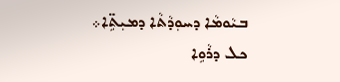ܒܝܵܘܡܵܐ ܕܚܘܼܕܵܬܵܐ ܕܡܝܼܬܹ̈ܐ܀
ܟܠ ܕܪܵܘܹܐ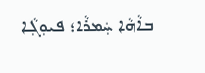ܒܐܵܗܵܐ ܚܲܡܪܵܐ؛ ܦܝܘܼܓܼܵܐ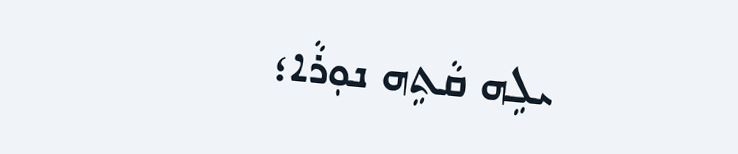ܝܠܹܗ ܩܵܬܹܗ ܢܘܼܪܵܐ؛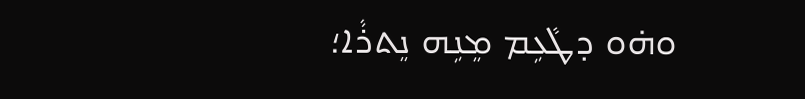ܘܗ̇ܘ ܕܛܵܥܹܡ ܡܸܢܹܗ ܢܸܬܪܵܐ؛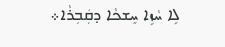ܠܹܐ ܚܵܙܹܐ ܚܸܫܟܵܐ ܕܩܲܒܼܪܵܐ܀